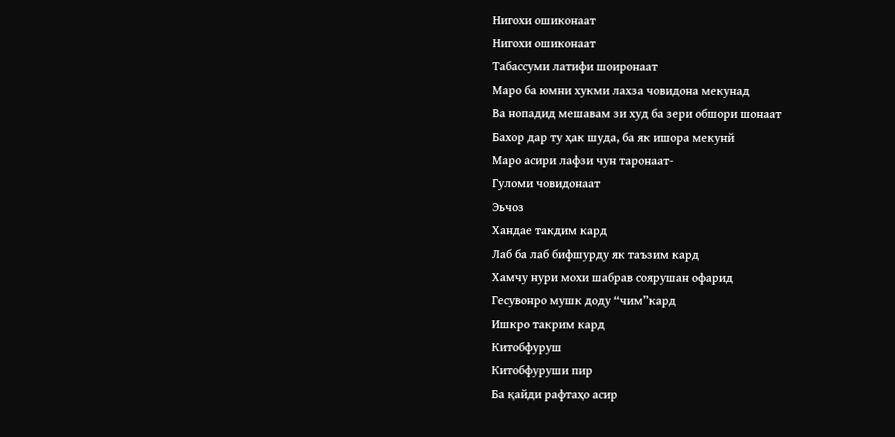Нигохи ошиконаат
Нигохи ошиконаат
Табассуми латифи шоиронаат
Маро ба юмни хукми лахза човидона мекунад
Ва нопадид мешавам зи худ ба зери обшори шонаат
Бахор дар ту ҳак шуда, ба як ишора мекунй
Маро асири лафзи чун таронаат-
Гуломи човидонаат
Эьчоз
Хандае такдим кард
Лаб ба лаб бифшурду як таъзим кард
Хамчу нури мохи шабрав соярушан офарид
Гесувонро мушк доду “чим”кард
Ишкро такрим кард
Китобфуруш
Китобфуруши пир
Ба қайди рафтаҳо асир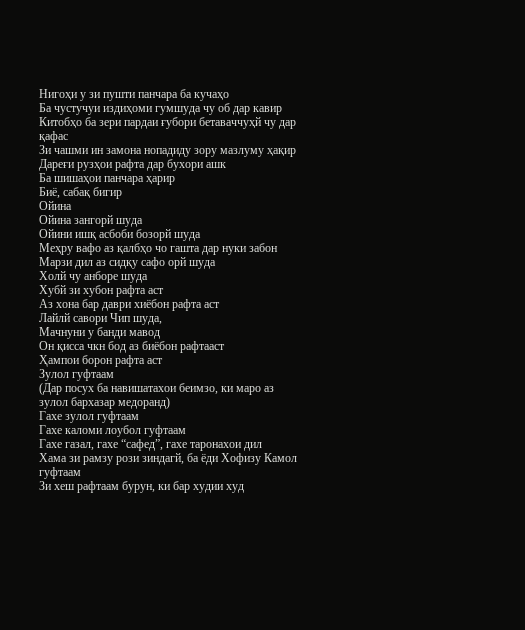Нигоҳи у зи пушти панчара ба кучаҳо
Ба чустучуи издиҳоми гумшуда чу об дар кавир
Китобҳо ба зери пардаи ғубори бетаваччуҳй чу дар қафас
Зи чашми ин замона нопадиду зору мазлуму ҳақир
Дареғи рузҳои рафта дар бухори ашк
Ба шишаҳои панчара ҳарир
Биё, сабақ бигир
Ойина
Ойина зангорй шуда
Ойини ишқ асбоби бозорй шуда
Меҳру вафо аз қалбҳо чо гашта дар нуки забон
Марзи дил аз сидқу сафо орй шуда
Холй чу анборе шуда
Хубй зи хубон рафта аст
Аз хона бар даври хиёбон рафта аст
Лайлй савори Чип шуда,
Мачнуни у банди мавод
Он қисса чкн бод аз биёбон рафтааст
Ҳампои борон рафта аст
Зулол гуфтаам
(Дар посух ба навишатахои беимзо, ки маро аз зулол бархазар медоранд)
Гахе зулол гуфтаам
Гахе каломи лоубол гуфтаам
Гахе газал, гахе “сафед”, гахе таронахои дил
Хама зи рамзу рози зиндагй, ба ёди Хофизу Камол гуфтаам
Зи хеш рафтаам бурун, ки бар худии худ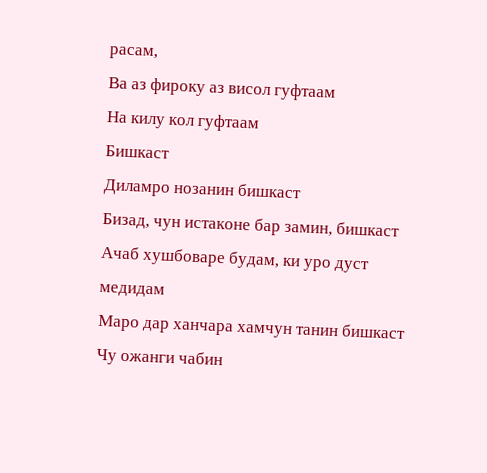расам,
Ва аз фироку аз висол гуфтаам
На килу кол гуфтаам
Бишкаст
Диламро нозанин бишкаст
Бизад, чун истаконе бар замин, бишкаст
Ачаб хушбоваре будам, ки уро дуст медидам
Маро дар ханчара хамчун танин бишкаст
Чу ожанги чабин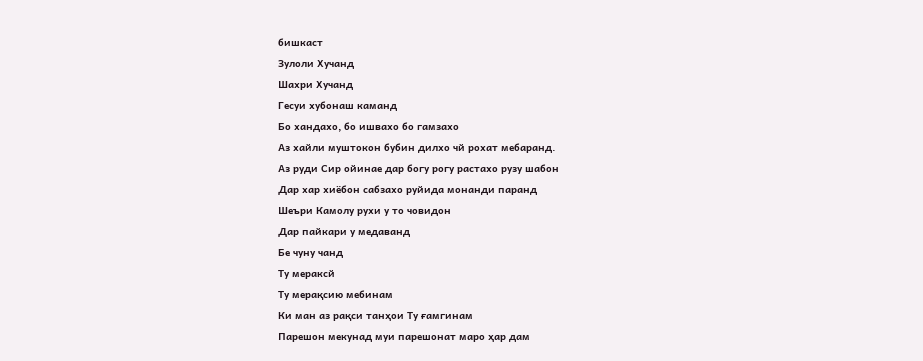бишкаст
Зулоли Хучанд
Шахри Хучанд
Гесуи хубонаш каманд
Бо хандахо, бо ишвахо бо гамзахо
Аз хайли муштокон бубин дилхо чй рохат мебаранд.
Аз руди Сир ойинае дар богу рогу растахо рузу шабон
Дар хар хиёбон сабзахо руйида монанди паранд
Шеъри Камолу рухи у то човидон
Дар пайкари у медаванд
Бе чуну чанд
Ту мераксй
Ту мерақсию мебинам
Ки ман аз рақси танҳои Ту ғамгинам
Парешон мекунад муи парешонат маро ҳар дам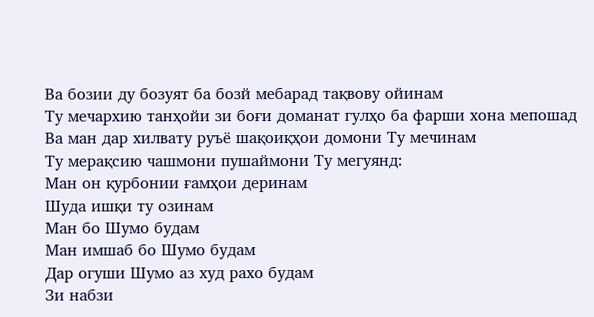Ва бозии ду бозуят ба бозй мебарад тақвову ойинам
Ту мечархию танҳойи зи боғи доманат гулҳо ба фарши хона мепошад
Ва ман дар хилвату руъё шақоиқҳои домони Ту мечинам
Ту мерақсию чашмони пушаймони Ту мегуянд:
Ман он қурбонии ғамҳои деринам
Шуда ишқи ту озинам
Ман бо Шумо будам
Ман имшаб бо Шумо будам
Дар огуши Шумо аз худ рахо будам
Зи набзи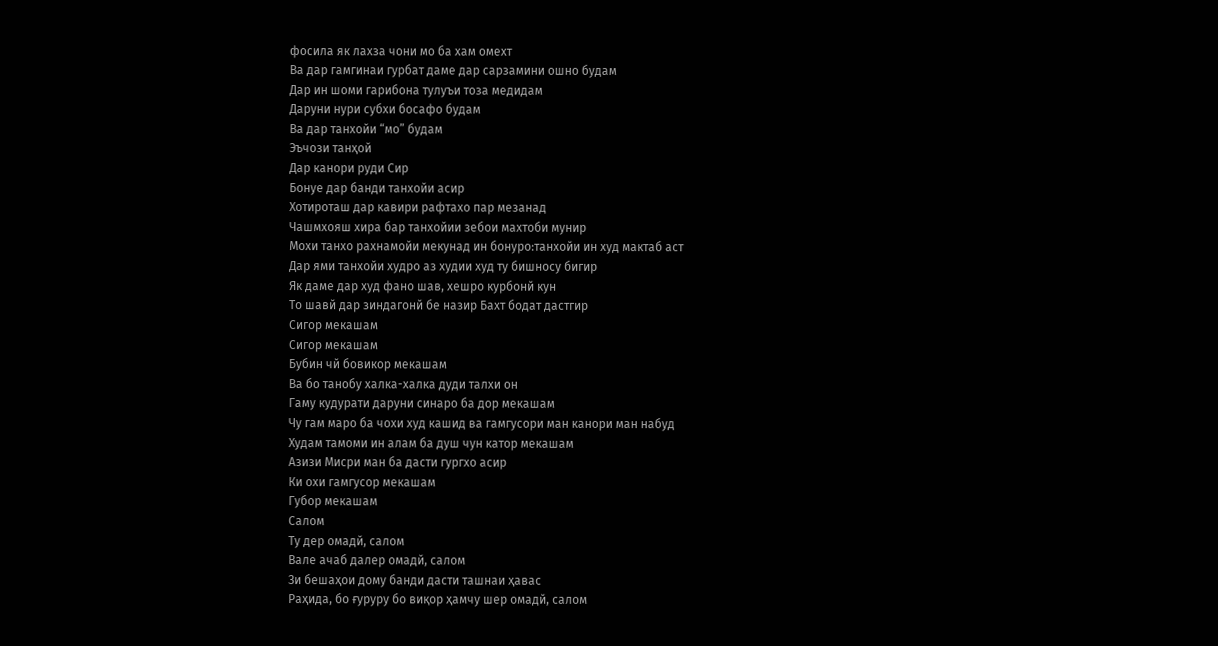фосила як лахза чони мо ба хам омехт
Ва дар гамгинаи гурбат даме дар сарзамини ошно будам
Дар ин шоми гарибона тулуъи тоза медидам
Даруни нури субхи босафо будам
Ва дар танхойи “мо” будам
Эъчози танҳой
Дар канори руди Сир
Бонуе дар банди танхойи асир
Хотироташ дар кавири рафтахо пар мезанад
Чашмхояш хира бар танхойии зебои махтоби мунир
Мохи танхо рахнамойи мекунад ин бонуро:танхойи ин худ мактаб аст
Дар ями танхойи худро аз худии худ ту бишносу бигир
Як даме дар худ фано шав, хешро курбонй кун
То шавй дар зиндагонй бе назир Бахт бодат дастгир
Сигор мекашам
Сигор мекашам
Бубин чй бовикор мекашам
Ва бо танобу халка-халка дуди талхи он
Гаму кудурати даруни синаро ба дор мекашам
Чу гам маро ба чохи худ кашид ва гамгусори ман канори ман набуд
Худам тамоми ин алам ба душ чун катор мекашам
Азизи Мисри ман ба дасти гургхо асир
Ки охи гамгусор мекашам
Губор мекашам
Салом
Ту дер омадй, салом
Вале ачаб далер омадй, салом
Зи бешаҳои дому банди дасти ташнаи ҳавас
Раҳида, бо ғуруру бо виқор ҳамчу шер омадй, салом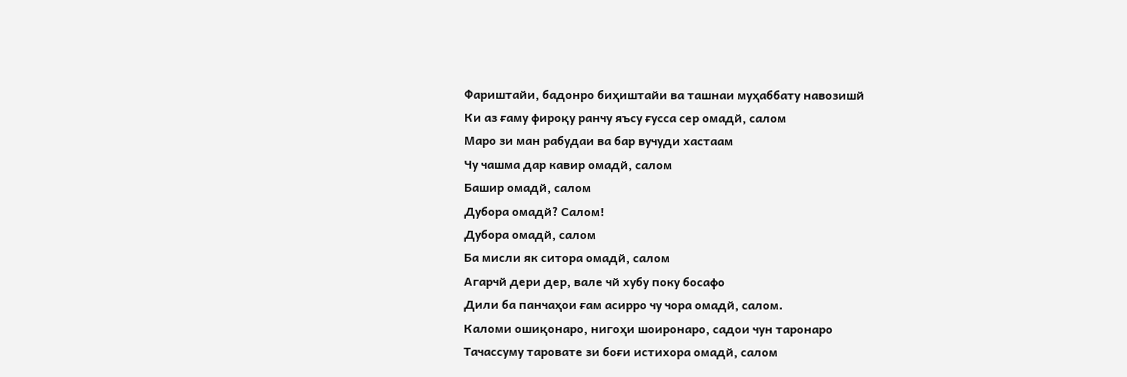Фариштайи, бадонро биҳиштайи ва ташнаи муҳаббату навозишй
Ки аз ғаму фироқу ранчу яъсу ғусса сер омадй, салом
Маро зи ман рабудаи ва бар вучуди хастаам
Чу чашма дар кавир омадй, салом
Башир омадй, салом
Дубора омадй? Салом!
Дубора омадй, салом
Ба мисли як ситора омадй, салом
Агарчй дери дер, вале чй хубу поку босафо
Дили ба панчаҳои ғам асирро чу чора омадй, салом.
Каломи ошиқонаро, нигоҳи шоиронаро, садои чун таронаро
Тачассуму таровате зи боғи истихора омадй, салом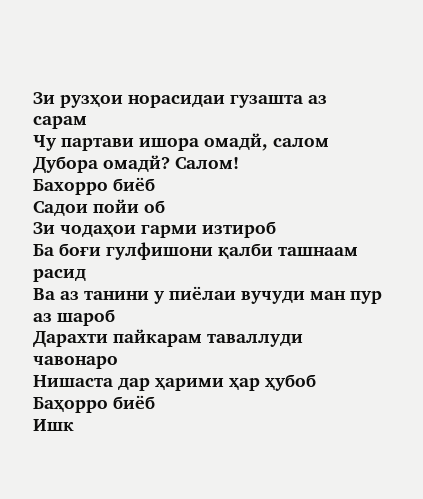Зи рузҳои норасидаи гузашта аз сарам
Чу партави ишора омадй, салом
Дубора омадй? Салом!
Бахорро биёб
Садои пойи об
Зи чодаҳои гарми изтироб
Ба боғи гулфишони қалби ташнаам расид
Ва аз танини у пиёлаи вучуди ман пур аз шароб
Дарахти пайкарам таваллуди чавонаро
Нишаста дар ҳарими ҳар ҳубоб
Баҳорро биёб
Ишк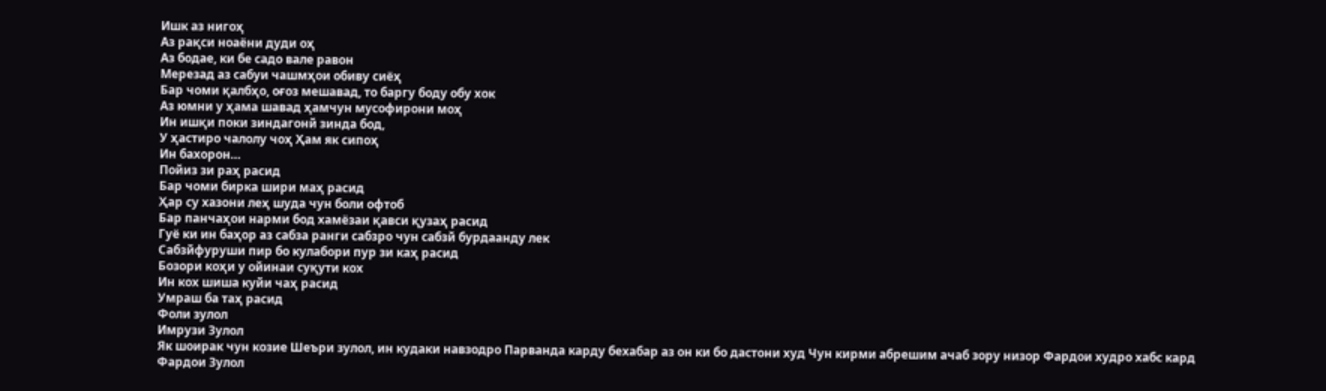Ишк аз нигоҳ
Аз рақси ноаёни дуди оҳ
Аз бодае, ки бе садо вале равон
Мерезад аз сабуи чашмҳои обиву сиёҳ
Бар чоми қалбҳо, оғоз мешавад, то баргу боду обу хок
Аз юмни у ҳама шавад ҳамчун мусофирони моҳ
Ин ишқи поки зиндагонй зинда бод,
У ҳастиро чалолу чоҳ Ҳам як сипоҳ
Ин бахорон…
Пойиз зи раҳ расид
Бар чоми бирка шири маҳ расид
Ҳар су хазони леҳ шуда чун боли офтоб
Бар панчаҳои нарми бод хамёзаи қавси қузаҳ расид
Гуё ки ин баҳор аз сабза ранги сабзро чун сабзй бурдаанду лек
Сабзйфуруши пир бо кулабори пур зи каҳ расид
Бозори коҳи у ойинаи суқути кох
Ин кох шиша куйи чаҳ расид
Умраш ба таҳ расид
Фоли зулол
Имрузи Зулол
Як шоирак чун козие Шеъри зулол, ин кудаки навзодро Парванда карду бехабар аз он ки бо дастони худ Чун кирми абрешим ачаб зору низор Фардои худро хабс кард
Фардои Зулол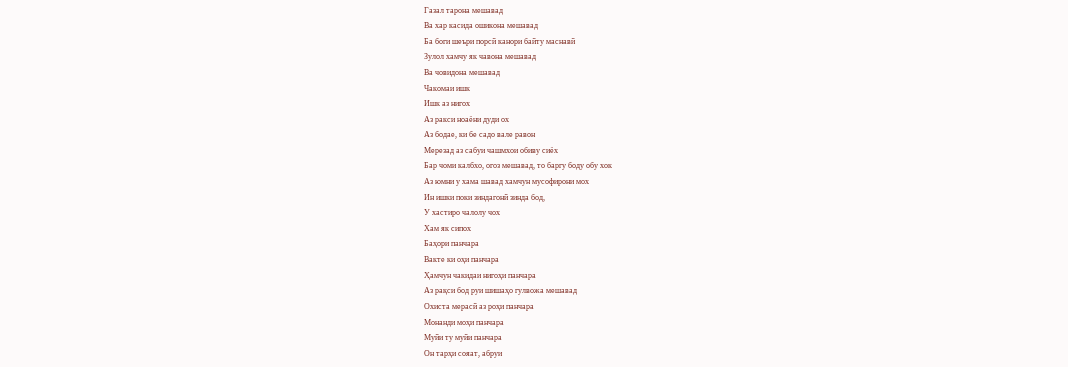Газал тарона мешавад
Ва хар касида ошикона мешавад
Ба боги шеъри порсй канори байту маснавй
Зулол хамчу як чавона мешавад
Ва човидона мешавад
Чакомаи ишк
Ишк аз нигох
Аз ракси ноаёни дуди ох
Аз бодае, ки бе садо вале равон
Мерезад аз сабуи чашмхои обиву сиёх
Бар чоми калбхо, огоз мешавад, то баргу боду обу хок
Аз юмни у хама шавад хамчун мусофирони мох
Ин ишки поки зиндагонй зинда бод,
У хастиро чалолу чох
Хам як сипох
Баҳори панчара
Вакте ки оҳи панчара
Ҳамчун чакидаи нигоҳи панчара
Аз рақси бод руи шишаҳо гулвожа мешавад
Охиста мерасй аз роҳи панчара
Монанди моҳи панчара
Муйи ту муйи панчара
Он тарҳи сояат, абруи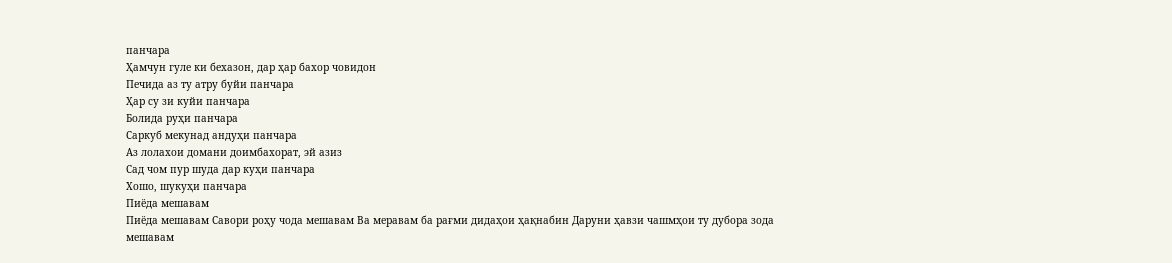панчара
Ҳамчун гуле ки бехазон, дар ҳар бахор човидон
Печида аз ту атру буйи панчара
Ҳар су зи куйи панчара
Болида руҳи панчара
Саркуб мекунад андуҳи панчара
Аз лолахои домани доимбахорат, эй азиз
Сад чом пур шуда дар куҳи панчара
Хошо, шукуҳи панчара
Пиёда мешавам
Пиёда мешавам Савори роҳу чода мешавам Ва меравам ба рағми дидаҳои ҳақнабин Даруни ҳавзи чашмҳои ту дубора зода мешавам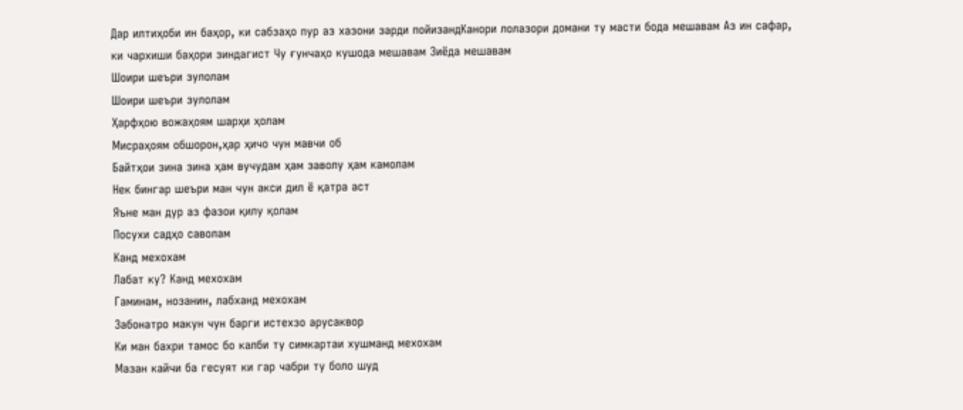Дар илтиҳоби ин баҳор, ки сабзаҳо пур аз хазони зарди пойизандКанори лолазори домани ту масти бода мешавам Аз ин сафар, ки чархиши баҳори зиндагист Чу ғунчаҳо кушода мешавам Зиёда мешавам
Шоири шеъри зулолам
Шоири шеъри зулолам
Ҳарфҳою вожаҳоям шарҳи ҳолам
Мисраҳоям обшорон,ҳар ҳичо чун мавчи об
Байтҳои зина зина ҳам вучудам ҳам заволу ҳам камолам
Нек бингар шеъри ман чун акси дил ё қатра аст
Яъне ман дур аз фазои қилу қолам
Посухи садҳо саволам
Канд мехохам
Лабат ку? Канд мехохам
Гаминам, нозанин, лабханд мехохам
Забонатро макун чун барги истехзо арусаквор
Ки ман бахри тамос бо калби ту симкартаи хушманд мехохам
Мазан кайчи ба гесуят ки гар чабри ту боло шуд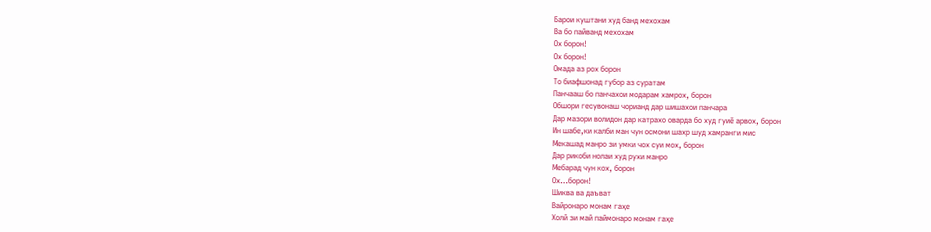Барои куштани худ банд мехохам
Ва бо пайванд мехохам
Ох борон!
Ох борон!
Омада аз рох борон
То биафшонад губор аз суратам
Панчааш бо панчахои модарам хамрох, борон
Обшори гесувонаш чорианд дар шишахои панчара
Дар мазори волидон дар катрахо оварда бо худ гуиё арвох, борон
Ин шабе,ки калби ман чун осмони шахр шуд хамранги мис
Мекашад манро зи умки чох суи мох, борон
Дар рикоби нолаи худ рухи манро
Мебарад чун кох, борон
Ох…борон!
Шиква ва даъват
Вайронаро монам гаҳе
Холй зи май паймонаро монам гаҳе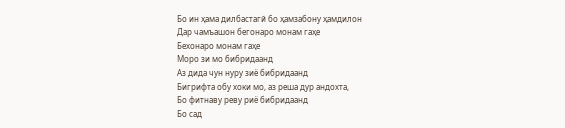Бо ин ҳама дилбастагй бо ҳамзабону ҳамдилон
Дар чамъашон бегонаро монам гаҳе
Бехонаро монам гаҳе
Моро зи мо бибридаанд
Аз дида чун нуру зиё бибридаанд
Бигрифта обу хоки мо, аз реша дур андохта,
Бо фитнаву реву риё бибридаанд
Бо сад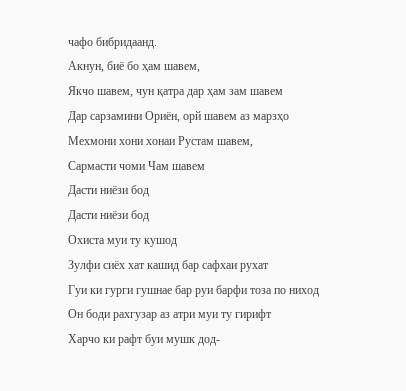чафо бибридаанд.
Акнун, биё бо ҳам шавем,
Якчо шавем, чун қатра дар ҳам зам шавем
Дар сарзамини Ориён, орй шавем аз марзҳо
Мехмони хони хонаи Рустам шавем,
Сармасти чоми Чам шавем
Дасти ниёзи бод
Дасти ниёзи бод
Охиста муи ту кушод
Зулфи сиёх хат кашид бар сафхаи рухат
Гуи ки гурги гушнае бар руи барфи тоза по ниход
Он боди рахгузар аз атри муи ту гирифт
Харчо ки рафт буи мушк дод-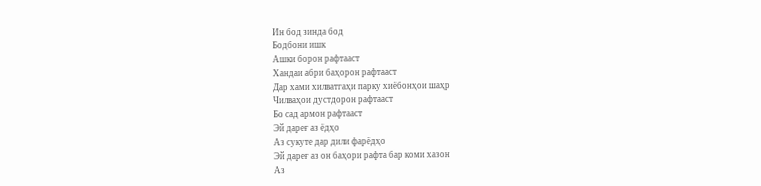Ин бод зинда бод
Бодбони ишк
Ашки борон рафтааст
Хандаи абри баҳорон рафтааст
Дар хами хилватгаҳи парку хиёбонҳои шаҳр
Чилваҳои дустдорон рафтааст
Бо сад армон рафтааст
Эй дареғ аз ёдҳо
Аз сукуте дар дили фарёдҳо
Эй дареғ аз он баҳори рафта бар коми хазон
Аз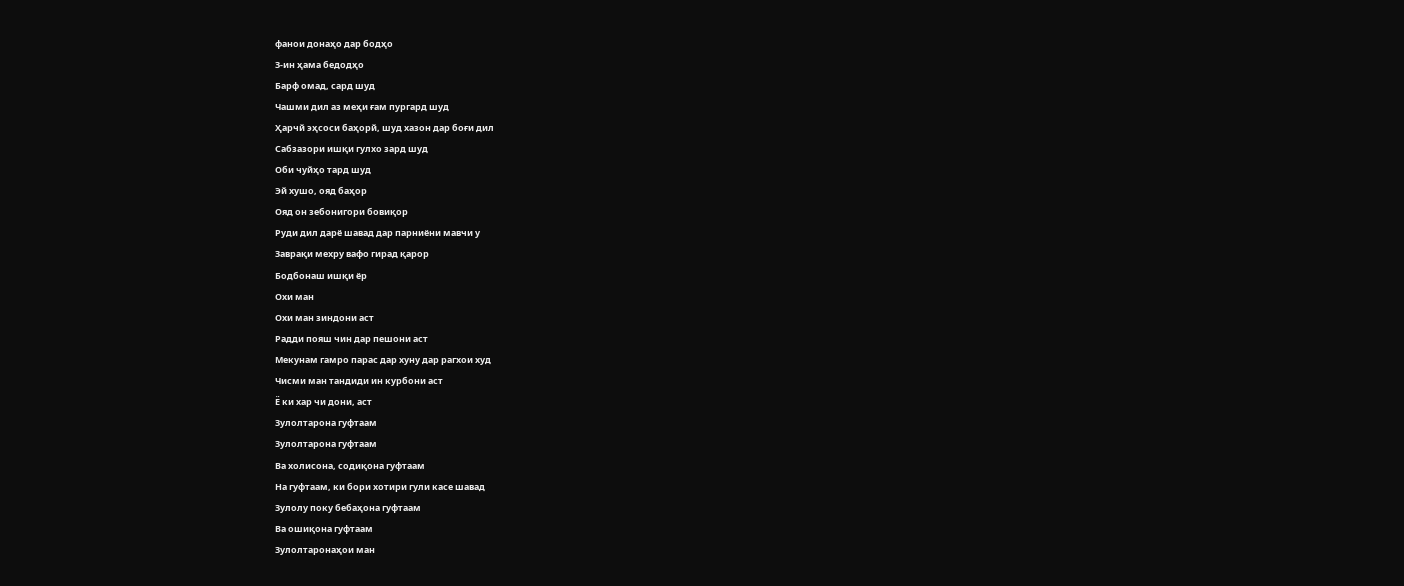фанои донаҳо дар бодҳо
З-ин ҳама бедодҳо
Барф омад, сард шуд
Чашми дил аз меҳи ғам пургард шуд
Ҳарчй эҳсоси баҳорй, шуд хазон дар боғи дил
Сабзазори ишқи гулхо зард шуд
Оби чуйҳо тард шуд
Эй хушо, ояд баҳор
Ояд он зебонигори бовиқор
Руди дил дарё шавад дар парниёни мавчи у
Заврақи мехру вафо гирад қарор
Бодбонаш ишқи ёр
Охи ман
Охи ман зиндони аст
Радди пояш чин дар пешони аст
Мекунам гамро парас дар хуну дар рагхои худ
Чисми ман тандиди ин курбони аст
Ё ки хар чи дони, аст
Зулолтарона гуфтаам
Зулолтарона гуфтаам
Ва холисона, содиқона гуфтаам
На гуфтаам, ки бори хотири гули касе шавад
Зулолу поку бебаҳона гуфтаам
Ва ошиқона гуфтаам
Зулолтаронаҳои ман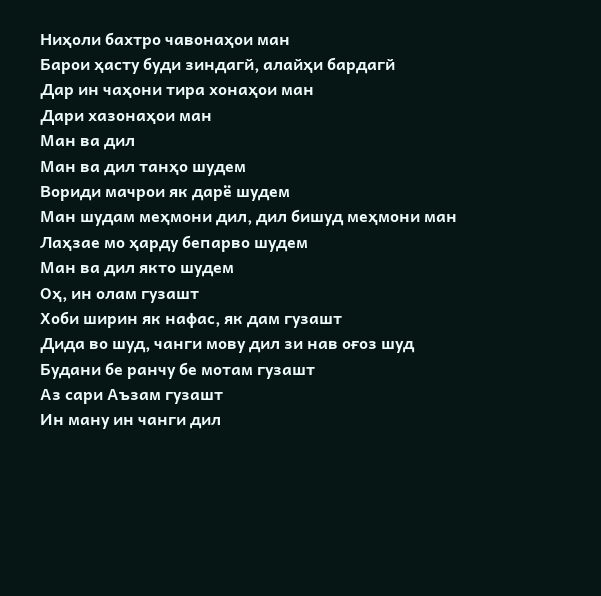Ниҳоли бахтро чавонаҳои ман
Барои ҳасту буди зиндагй, алайҳи бардагй
Дар ин чаҳони тира хонаҳои ман
Дари хазонаҳои ман
Ман ва дил
Ман ва дил танҳо шудем
Вориди мачрои як дарё шудем
Ман шудам меҳмони дил, дил бишуд меҳмони ман
Лаҳзае мо ҳарду бепарво шудем
Ман ва дил якто шудем
Оҳ, ин олам гузашт
Хоби ширин як нафас, як дам гузашт
Дида во шуд, чанги мову дил зи нав оғоз шуд
Будани бе ранчу бе мотам гузашт
Аз сари Аъзам гузашт
Ин ману ин чанги дил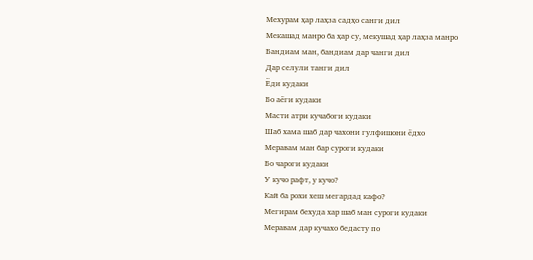Мехурам ҳар лаҳза садҳо санги дил
Мекашад манро ба ҳар су, мекушад ҳар лаҳза манро
Бандиам ман, бандиам дар чанги дил
Дар селули танги дил
Ёди кудаки
Бо аёги кудаки
Масти атри кучабоги кудаки
Шаб хама шаб дар чахони гулфишони ёдхо
Меравам ман бар суроги кудаки
Бо чароги кудаки
У кучо рафт, у кучо?
Кай ба рохи хеш мегардад кафо?
Мегирам бехуда хар шаб ман суроги кудаки
Меравам дар кучахо бедасту по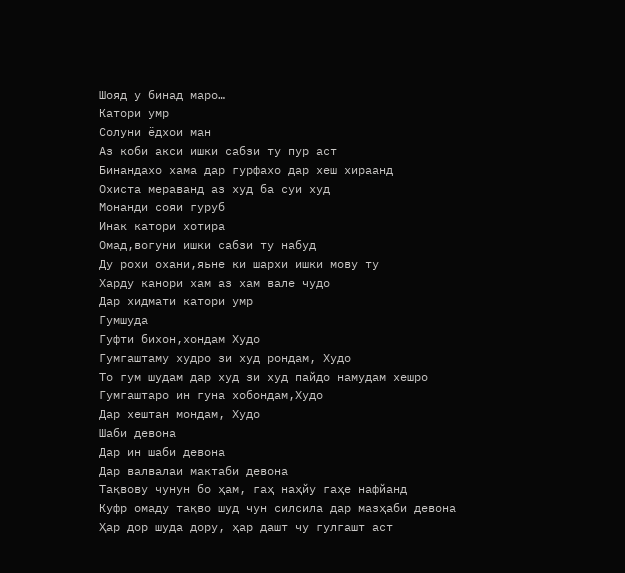Шояд у бинад маро…
Катори умр
Солуни ёдхои ман
Аз коби акси ишки сабзи ту пур аст
Бинандахо хама дар гурфахо дар хеш хираанд
Охиста мераванд аз худ ба суи худ
Монанди сояи гуруб
Инак катори хотира
Омад,вогуни ишки сабзи ту набуд
Ду рохи охани,яьне ки шархи ишки мову ту
Харду канори хам аз хам вале чудо
Дар хидмати катори умр
Гумшуда
Гуфти бихон,хондам Худо
Гумгаштаму худро зи худ рондам, Худо
То гум шудам дар худ зи худ пайдо намудам хешро
Гумгаштаро ин гуна хобондам,Худо
Дар хештан мондам, Худо
Шаби девона
Дар ин шаби девона
Дар валвалаи мактаби девона
Тақвову чунун бо ҳам, гаҳ наҳйу гаҳе нафйанд
Куфр омаду тақво шуд чун силсила дар мазҳаби девона
Ҳар дор шуда дору, ҳар дашт чу гулгашт аст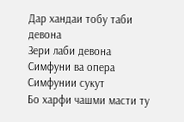Дар хандаи тобу таби девона
Зери лаби девона
Симфуни ва опера
Симфунии сукут
Бо харфи чашми масти ту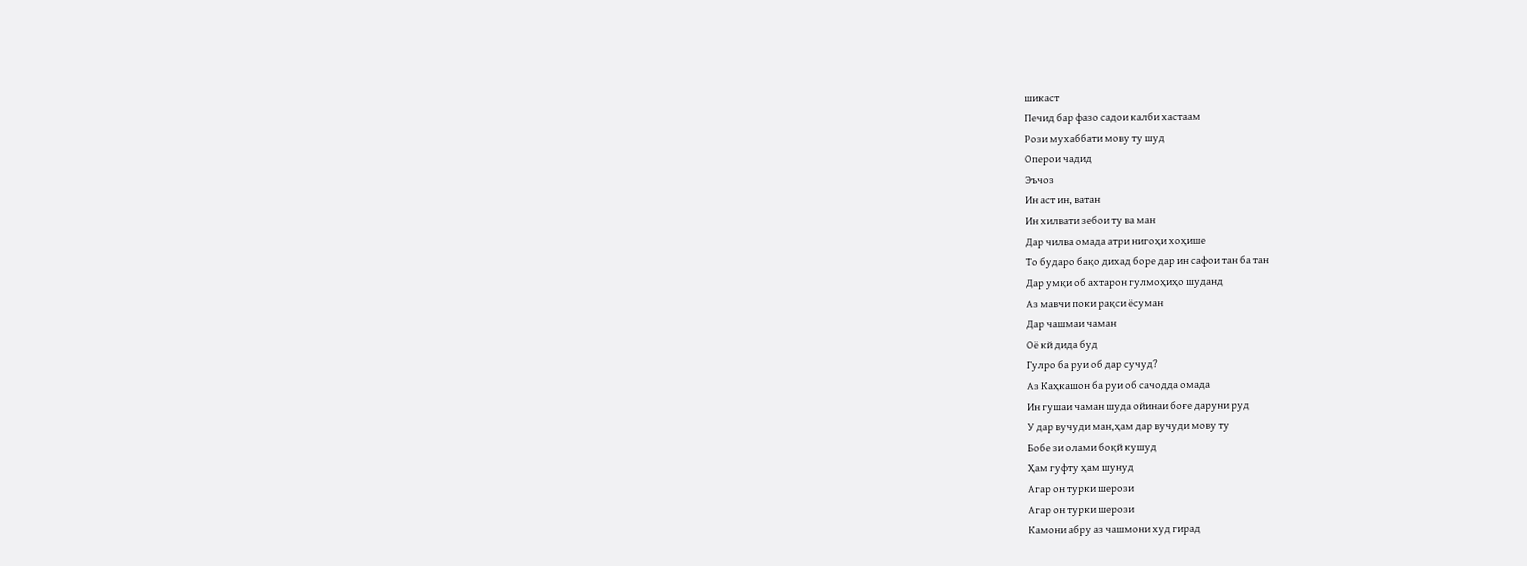шикаст
Печид бар фазо садои калби хастаам
Рози мухаббати мову ту шуд
Оперои чадид
Эъчоз
Ин аст ин, ватан
Ин хилвати зебои ту ва ман
Дар чилва омада атри нигоҳи хоҳише
То бударо бақо дихад боре дар ин сафои тан ба тан
Дар умқи об ахтарон гулмоҳиҳо шуданд
Аз мавчи поки рақси ёсуман
Дар чашмаи чаман
Оё кй дида буд
Гулро ба руи об дар сучуд?
Аз Каҳкашон ба руи об сачодда омада
Ин гушаи чаман шуда ойинаи боғе даруни руд
У дар вучуди ман,ҳам дар вучуди мову ту
Бобе зи олами боқй кушуд
Ҳам гуфту ҳам шунуд
Агар он турки шерози
Агар он турки шерози
Камони абру аз чашмони худ гирад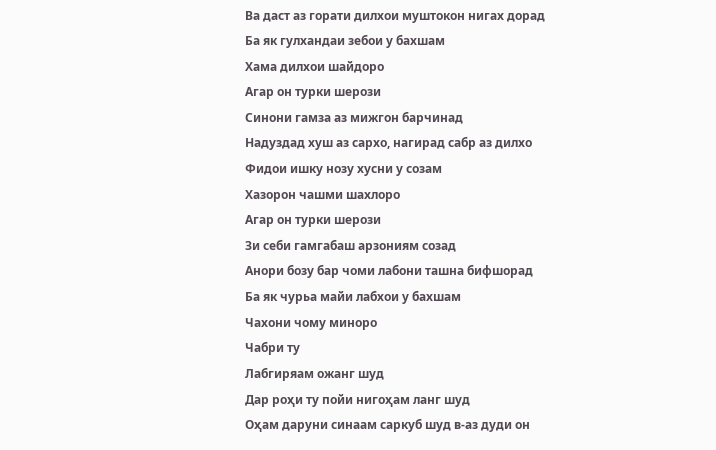Ва даст аз горати дилхои муштокон нигах дорад
Ба як гулхандаи зебои у бахшам
Хама дилхои шайдоро
Агар он турки шерози
Синони гамза аз мижгон барчинад
Надуздад хуш аз сархо, нагирад сабр аз дилхо
Фидои ишку нозу хусни у созам
Хазорон чашми шахлоро
Агар он турки шерози
Зи себи гамгабаш арзониям созад
Анори бозу бар чоми лабони ташна бифшорад
Ба як чурьа майи лабхои у бахшам
Чахони чому миноро
Чабри ту
Лабгиряам ожанг шуд
Дар роҳи ту пойи нигоҳам ланг шуд
Оҳам даруни синаам саркуб шуд в-аз дуди он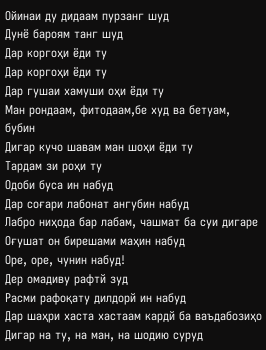Ойинаи ду дидаам пурзанг шуд
Дунё бароям танг шуд
Дар коргоҳи ёди ту
Дар коргоҳи ёди ту
Дар гушаи хамуши оҳи ёди ту
Ман рондаам, фитодаам,бе худ ва бетуам, бубин
Дигар кучо шавам ман шоҳи ёди ту
Тардам зи роҳи ту
Одоби буса ин набуд
Дар соғари лабонат ангубин набуд
Лабро ниҳода бар лабам, чашмат ба суи дигаре
Оғушат он бирешами маҳин набуд
Оре, оре, чунин набуд!
Дер омадиву рафтй зуд
Расми рафоқату дилдорй ин набуд
Дар шаҳри хаста хастаам кардй ба ваъдабозиҳо
Дигар на ту, на ман, на шодию суруд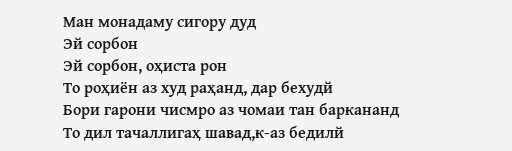Ман монадаму сигору дуд
Эй сорбон
Эй сорбон, оҳиста рон
То роҳиён аз худ раҳанд, дар бехудй
Бори гарони чисмро аз чомаи тан баркананд
То дил тачаллигаҳ шавад,к-аз бедилй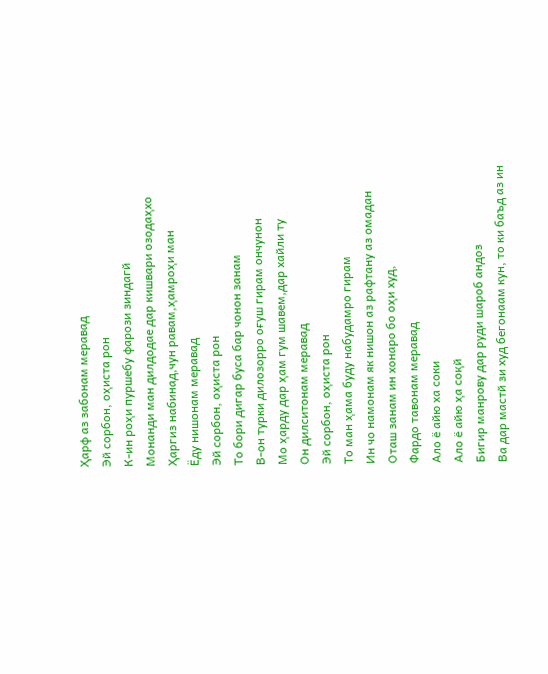Ҳарф аз забонам меравад
Эй сорбон, оҳиста рон
К-ин роҳи пуршебу фарози зиндагй
Монанди ман дилдодае дар кишвари озодаҳхо
Ҳаргиз набинад,чун равам,ҳамроҳи ман
Ёду нишонам меравад
Эй сорбон, оҳиста рон
То бори дигар буса бар чонон занам
В-он турки дилозорро оғуш гирам ончунон
Мо ҳарду дар ҳам гум шавем,дар хайли ту
Он дилситонам меравад
Эй сорбон, оҳиста рон
То ман ҳама буду набудамро гирам
Ин чо намонам як нишон аз рафтану аз омадан
Оташ занам ин хонаро бо оҳи худ,
Фардо тавонам меравад
Ало ё айю ха соки
Ало ё айю ҳа соқй
Бигир манрову дар руди шароб андоз
Ва дар мастй зи худ бегонаам кун, то ки баъд аз ин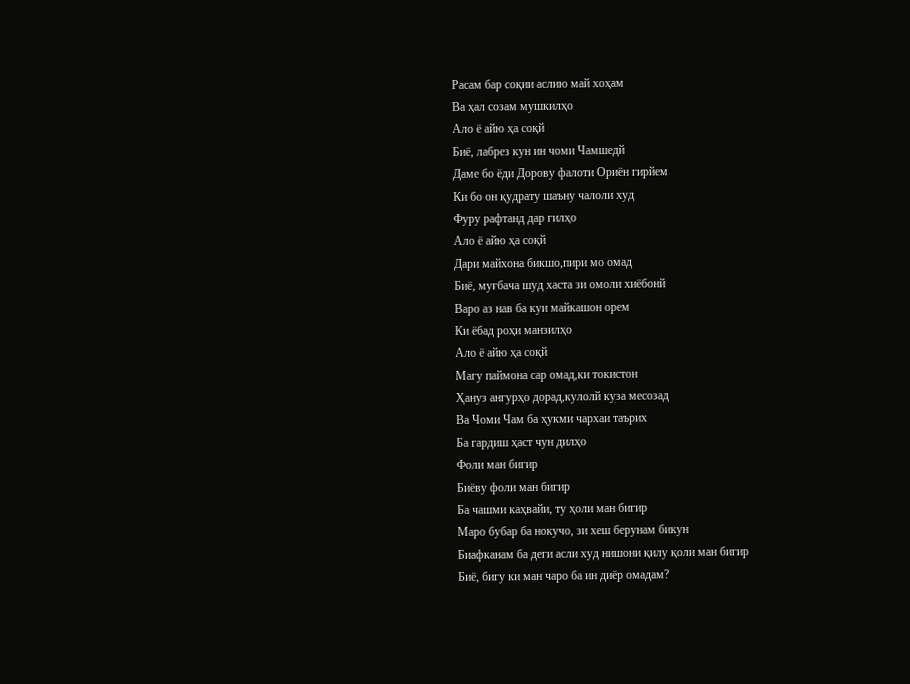Расам бар соқии аслию май хоҳам
Ва ҳал созам мушкилҳо
Ало ё айю ҳа соқй
Биё, лабрез кун ин чоми Чамшедй
Даме бо ёди Дорову фалоти Ориён гирйем
Ки бо он қудрату шаъну чалоли худ
Фуру рафтанд дар гилҳо
Ало ё айю ҳа соқй
Дари майхона бикшо,пири мо омад
Биё, муғбача шуд хаста зи омоли хиёбонй
Варо аз нав ба куи майкашон орем
Ки ёбад роҳи манзилҳо
Ало ё айю ҳа соқй
Магу паймона сар омад,ки токистон
Ҳануз ангурҳо дорад,кулолй куза месозад
Ва Чоми Чам ба ҳукми чархаи таърих
Ба гардиш ҳаст чун дилҳо
Фоли ман бигир
Биёву фоли ман бигир
Ба чашми каҳвайи, ту ҳоли ман бигир
Маро бубар ба нокучо, зи хеш берунам бикун
Биафканам ба деги асли худ нишони қилу қоли ман бигир
Биё, бигу ки ман чаро ба ин диёр омадам?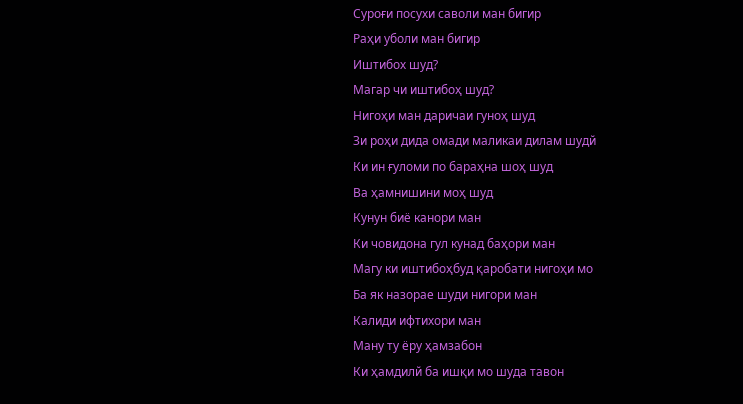Суроғи посухи саволи ман бигир
Раҳи уболи ман бигир
Иштибох шуд?
Магар чи иштибоҳ шуд?
Нигоҳи ман даричаи гуноҳ шуд
Зи роҳи дида омади маликаи дилам шудй
Ки ин ғуломи по бараҳна шоҳ шуд
Ва ҳамнишини моҳ шуд
Кунун биё канори ман
Ки човидона гул кунад баҳори ман
Магу ки иштибоҳбуд қаробати нигоҳи мо
Ба як назорае шуди нигори ман
Калиди ифтихори ман
Ману ту ёру ҳамзабон
Ки ҳамдилй ба ишқи мо шуда тавон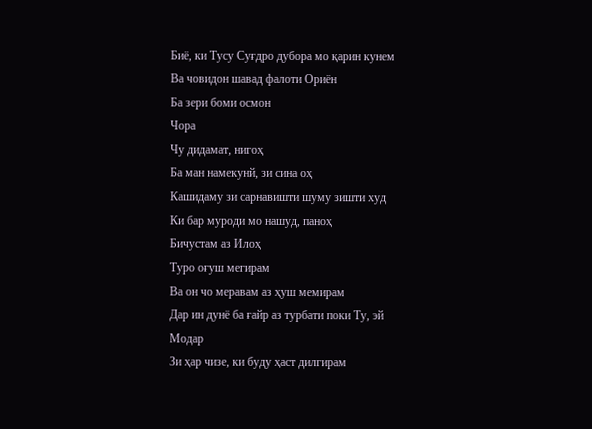Биё, ки Тусу Суғдро дубора мо қарин кунем
Ва човидон шавад фалоти Ориён
Ба зери боми осмон
Чора
Чу дидамат, нигоҳ
Ба ман намекунй, зи сина оҳ
Кашидаму зи сарнавишти шуму зишти худ
Ки бар муроди мо нашуд, паноҳ
Бичустам аз Илоҳ
Туро оғуш мегирам
Ва он чо меравам аз ҳуш мемирам
Дар ин дунё ба ғайр аз турбати поки Ту, эй Модар
Зи ҳар чизе, ки буду ҳаст дилгирам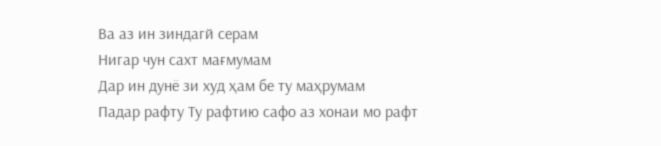Ва аз ин зиндагй серам
Нигар чун сахт мағмумам
Дар ин дунё зи худ ҳам бе ту маҳрумам
Падар рафту Ту рафтию сафо аз хонаи мо рафт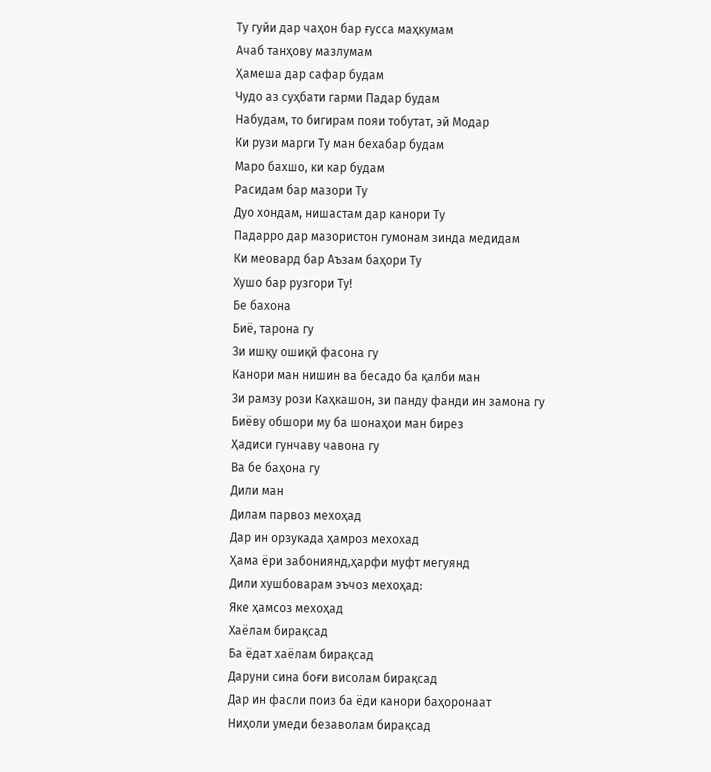Ту гуйи дар чаҳон бар ғусса маҳкумам
Ачаб танҳову мазлумам
Ҳамеша дар сафар будам
Чудо аз суҳбати гарми Падар будам
Набудам, то бигирам пояи тобутат, эй Модар
Ки рузи марги Ту ман бехабар будам
Маро бахшо, ки кар будам
Расидам бар мазори Ту
Дуо хондам, нишастам дар канори Ту
Падарро дар мазористон гумонам зинда медидам
Ки меовард бар Аъзам баҳори Ту
Хушо бар рузгори Ту!
Бе бахона
Биё, тарона гу
Зи ишқу ошиқй фасона гу
Канори ман нишин ва бесадо ба қалби ман
Зи рамзу рози Каҳкашон, зи панду фанди ин замона гу
Биёву обшори му ба шонаҳои ман бирез
Ҳадиси гунчаву чавона гу
Ва бе баҳона гу
Дили ман
Дилам парвоз мехоҳад
Дар ин орзукада ҳамроз мехохад
Ҳама ёри забониянд,ҳарфи муфт мегуянд
Дили хушбоварам эъчоз мехоҳад:
Яке ҳамсоз мехоҳад
Хаёлам бирақсад
Ба ёдат хаёлам бирақсад
Даруни сина боғи висолам бирақсад
Дар ин фасли поиз ба ёди канори баҳоронаат
Ниҳоли умеди безаволам бирақсад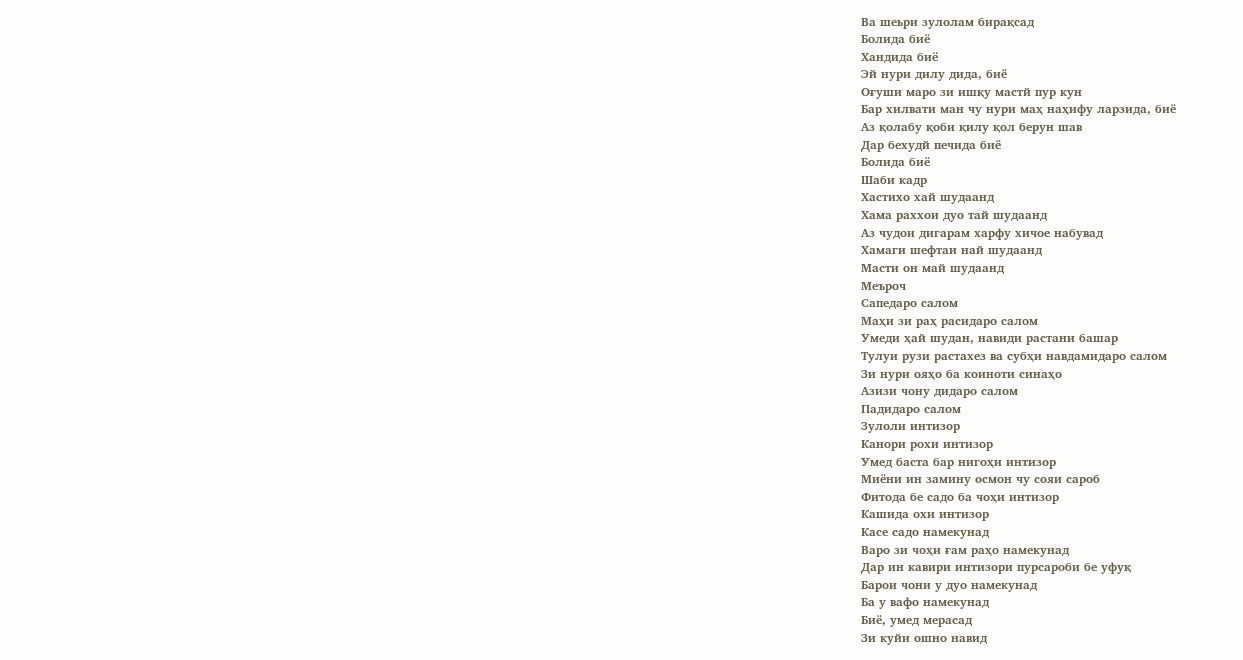Ва шеьри зулолам бирақсад
Болида биё
Хандида биё
Эй нури дилу дида, биё
Оғуши маро зи ишқу мастй пур кун
Бар хилвати ман чу нури маҳ наҳифу ларзида, биё
Аз қолабу қоби қилу қол берун шав
Дар бехудй печида биё
Болида биё
Шаби кадр
Хастихо хай шудаанд
Хама раххои дуо тай шудаанд
Аз чудои дигарам харфу хичое набувад
Хамаги шефтаи най шудаанд
Масти он май шудаанд
Меъроч
Сапедаро салом
Маҳи зи раҳ расидаро салом
Умеди ҳай шудан, навиди растани башар
Тулуи рузи растахез ва субҳи навдамидаро салом
Зи нури ояҳо ба коиноти синаҳо
Азизи чону дидаро салом
Падидаро салом
Зулоли интизор
Канори рохи интизор
Умед баста бар нигоҳи интизор
Миёни ин замину осмон чу сояи сароб
Фитода бе садо ба чоҳи интизор
Кашида охи интизор
Касе садо намекунад
Варо зи чоҳи ғам раҳо намекунад
Дар ин кавири интизори пурсароби бе уфуқ
Барои чони у дуо намекунад
Ба у вафо намекунад
Биё, умед мерасад
Зи куйи ошно навид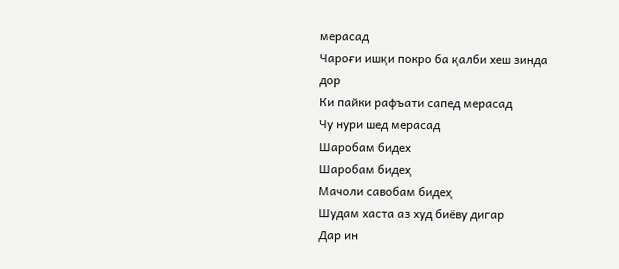мерасад
Чароғи ишқи покро ба қалби хеш зинда дор
Ки пайки рафъати сапед мерасад
Чу нури шед мерасад
Шаробам бидех
Шаробам бидеҳ
Мачоли савобам бидеҳ
Шудам хаста аз худ биёву дигар
Дар ин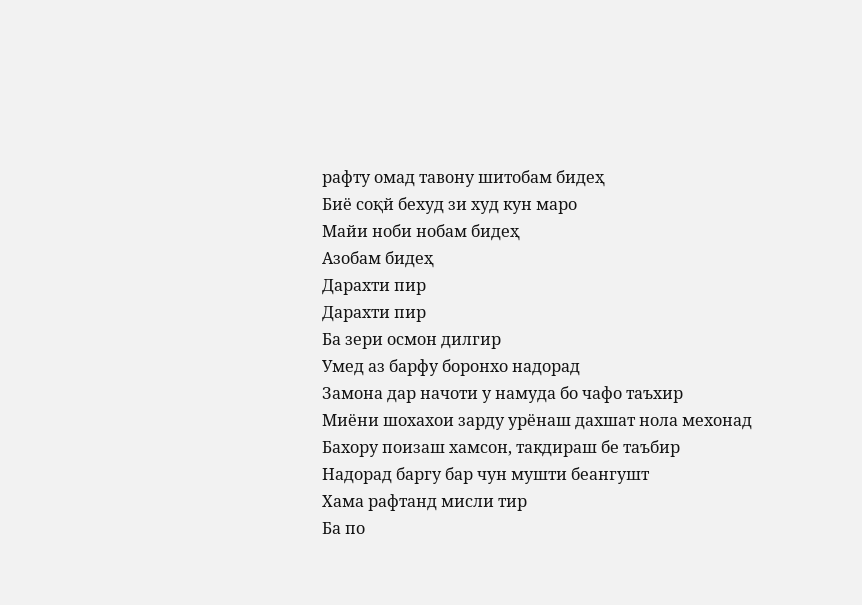рафту омад тавону шитобам бидеҳ
Биё соқй бехуд зи худ кун маро
Майи ноби нобам бидеҳ
Азобам бидеҳ
Дарахти пир
Дарахти пир
Ба зери осмон дилгир
Умед аз барфу боронхо надорад
Замона дар начоти у намуда бо чафо таъхир
Миёни шохахои зарду урёнаш дахшат нола мехонад
Бахору поизаш хамсон, такдираш бе таъбир
Надорад баргу бар чун мушти беангушт
Хама рафтанд мисли тир
Ба по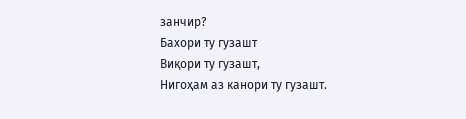занчир?
Бахори ту гузашт
Виқори ту гузашт,
Нигоҳам аз канори ту гузашт.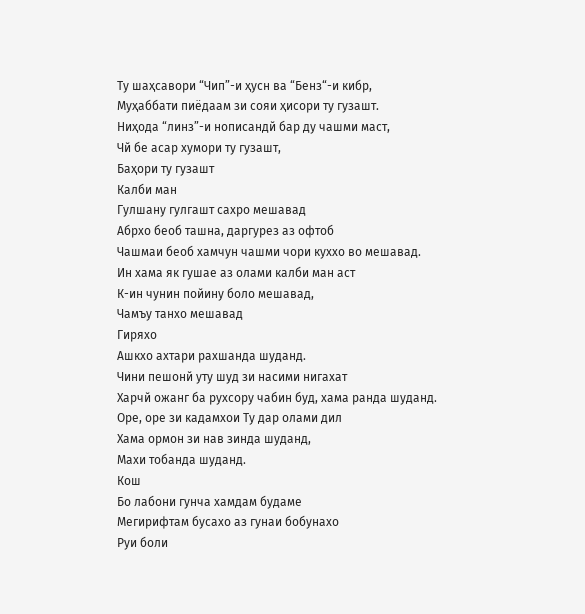Ту шаҳсавори “Чип”-и ҳусн ва “Бенз“-и кибр,
Муҳаббати пиёдаам зи сояи ҳисори ту гузашт.
Ниҳода “линз”-и нописандй бар ду чашми маст,
Чй бе асар хумори ту гузашт,
Баҳори ту гузашт
Калби ман
Гулшану гулгашт сахро мешавад
Абрхо беоб ташна, даргурез аз офтоб
Чашмаи беоб хамчун чашми чори куххо во мешавад.
Ин хама як гушае аз олами калби ман аст
К-ин чунин пойину боло мешавад,
Чамъу танхо мешавад
Гиряхо
Ашкхо ахтари рахшанда шуданд.
Чини пешонй уту шуд зи насими нигахат
Харчй ожанг ба рухсору чабин буд, хама ранда шуданд.
Оре, оре зи кадамхои Ту дар олами дил
Хама ормон зи нав зинда шуданд,
Махи тобанда шуданд.
Кош
Бо лабони гунча хамдам будаме
Мегирифтам бусахо аз гунаи бобунахо
Руи боли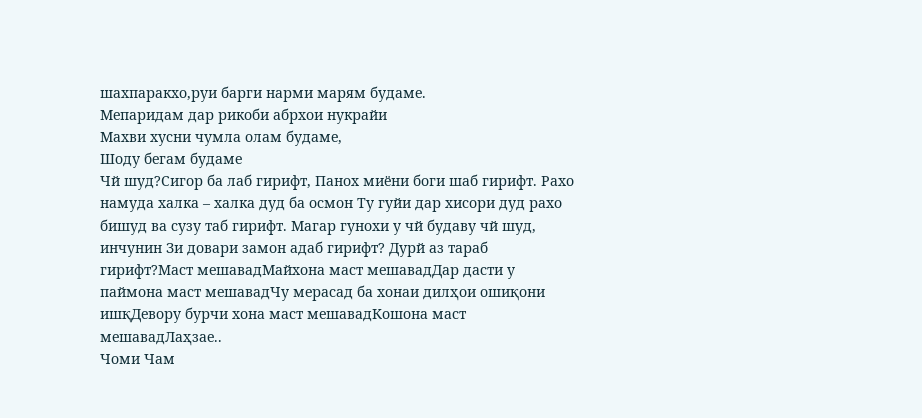шахпаракхо,руи барги нарми марям будаме.
Мепаридам дар рикоби абрхои нукрайи
Махви хусни чумла олам будаме,
Шоду бегам будаме
Чй шуд?Сигор ба лаб гирифт, Панох миёни боги шаб гирифт. Рахо намуда халка – халка дуд ба осмон Ту гуйи дар хисори дуд рахо бишуд ва сузу таб гирифт. Магар гунохи у чй будаву чй шуд, инчунин Зи довари замон адаб гирифт? Дурй аз тараб гирифт?Mаст мешавадМайхона маст мешавадДар дасти у паймона маст мешавадЧу мерасад ба хонаи дилҳои ошиқони ишқДевору бурчи хона маст мешавадКошона маст мешавадЛаҳзае..
Чоми Чам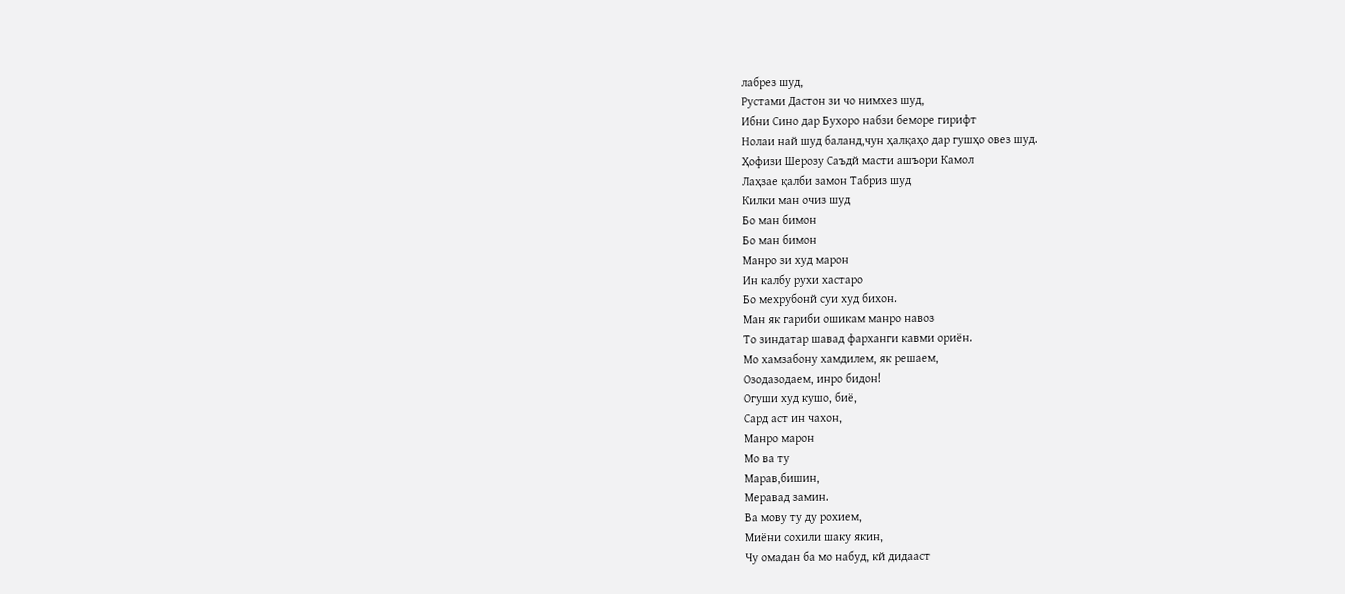лабрез шуд,
Рустами Дастон зи чо нимхез шуд,
Ибни Синo дар Бухоро набзи беморе гирифт
Нолаи най шуд баланд,чун ҳалқаҳо дар гушҳо овез шуд.
Ҳофизи Шерозу Саъдй масти ашъори Камол
Лаҳзае қалби замон Табриз шуд
Килки ман очиз шуд
Бо ман бимон
Бо ман бимон
Манро зи худ марон
Ин калбу рухи хастаро
Бо мехрубонй суи худ бихон.
Ман як гариби ошикам манро навоз
То зиндатар шавад фарханги кавми ориён.
Мо хамзабону хамдилем, як решаем,
Озодазодаем, инро бидон!
Огуши худ кушо, биё,
Сард аст ин чахон,
Манро марон
Мо ва ту
Марав,бишин,
Меравад замин.
Ва мову ту ду рохием,
Миёни сохили шаку якин,
Чу омадан ба мо набуд, кй дидааст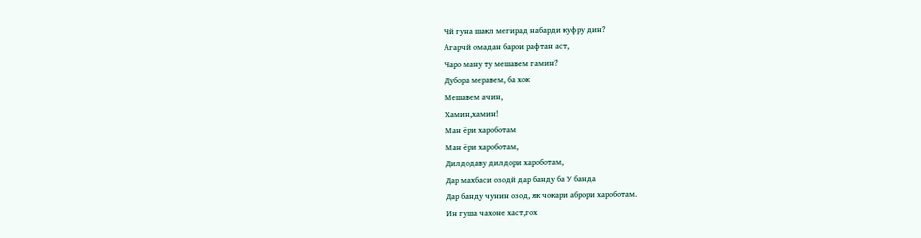Чй гуна шакл мегирад набарди куфру дин?
Агарчй омадан барои рафтан аст,
Чаро ману ту мешавем гамин?
Дубора меравем, ба хок
Мешавем ачин,
Хамин,хамин!
Ман ёри хароботам
Ман ёри хароботам,
Дилдодаву дилдори хароботам,
Дар махбаси озодй дар банду ба У банда
Дар банду чунин озод, як чокари аброри хароботам.
Ин гуша чахоне хаст,гох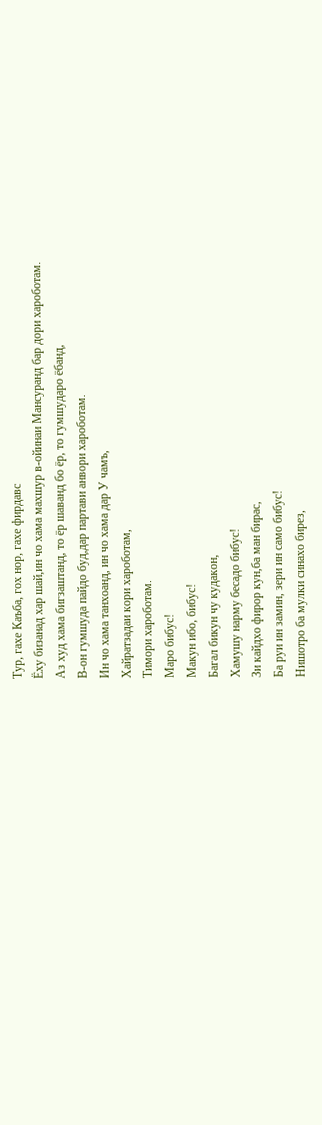Тур, гахе Каъба, гох нор, гахе фирдавс
Ёху бизанад хар шай,ин чо хама махшур в-ойинаи Мансуранд бар дори хароботам.
Аз худ хама бигзаштанд, то ёр шаванд бо ёр, то гумшударо ёбанд,
В-он гумшуда пайдо буд,дар партави анвори хароботам.
Ин чо хама танхоанд, ин чо хама дар У чамъ,
Хайратзадаи кори хароботам,
Тимори хароботам.
Маро бибус!
Макун ибо, бибус!
Багал бикун чу кудакон,
Хамушу нарму бесадо бибус!
Зи кайдхо фирор кун,ба ман бирас,
Ба руи ин замин, зери ин само бибус!
Нишотро ба мулки синахо бирез,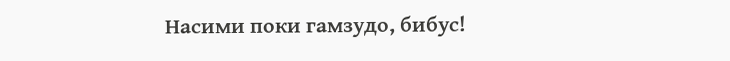Насими поки гамзудо, бибус!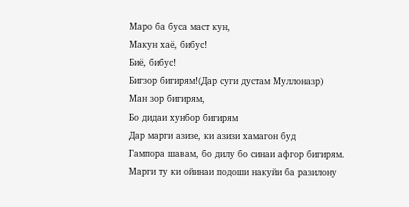Маро ба буса маст кун,
Макун хаё, бибус!
Биё, бибус!
Бигзор бигирям!(Дар суги дустам Муллоназр)
Ман зор бигирям,
Бо дидаи хунбор бигирям
Дар марги азизе, ки азизи хамагон буд
Гампора шавам, бо дилу бо синаи афгор бигирям.
Марги ту ки ойинаи подоши накуйи ба разилону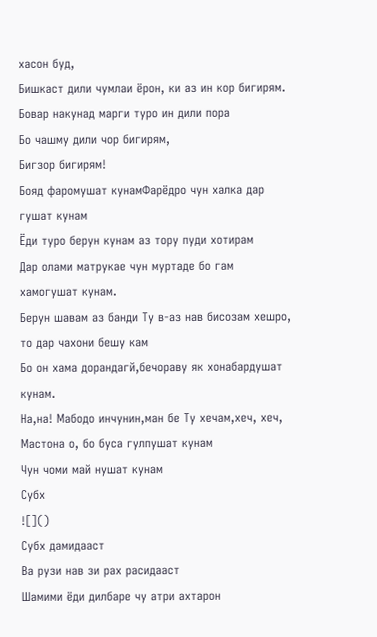хасон буд,
Бишкаст дили чумлаи ёрон, ки аз ин кор бигирям.
Бовар накунад марги туро ин дили пора
Бо чашму дили чор бигирям,
Бигзор бигирям!
Бояд фаромушат кунамФарёдро чун халка дар гушат кунам
Ёди туро берун кунам аз тору пуди хотирам
Дар олами матрукае чун муртаде бо гам хамогушат кунам.
Берун шавам аз банди Ту в-аз нав бисозам хешро, то дар чахони бешу кам
Бо он хама дорандагй,бечораву як хонабардушат кунам.
На,на! Мабодо инчунин,ман бе Ту хечам,хеч, хеч,
Мастона о, бо буса гулпушат кунам
Чун чоми май нушат кунам
Субх
![]()
Субх дамидааст
Ва рузи нав зи рах расидааст
Шамими ёди дилбаре чу атри ахтарон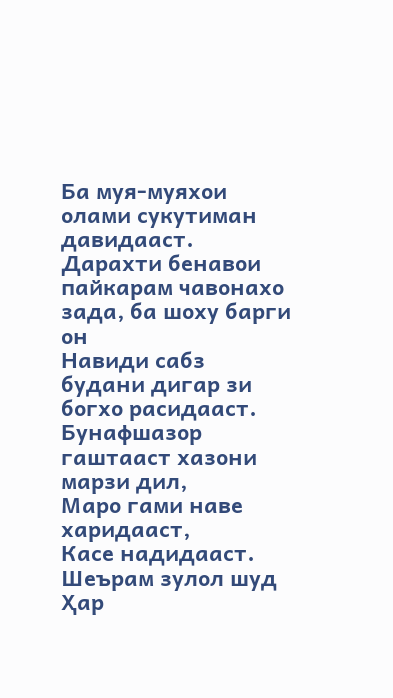Ба муя-муяхои олами сукутиман давидааст.
Дарахти бенавои пайкарам чавонахо зада, ба шоху барги он
Навиди сабз будани дигар зи богхо расидааст.
Бунафшазор гаштааст хазони марзи дил,
Маро гами наве харидааст,
Касе надидааст.
Шеърам зулол шуд
Ҳар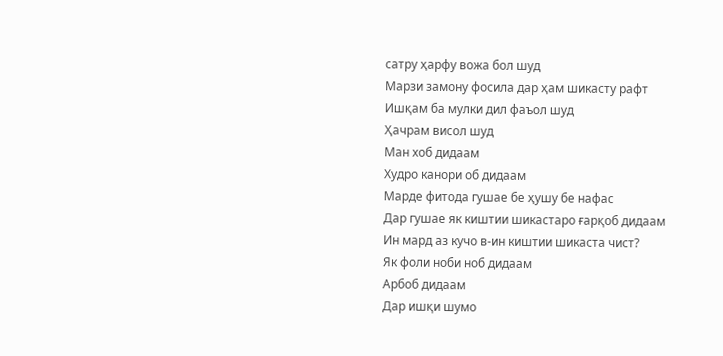сатру ҳарфу вожа бол шуд
Марзи замону фосила дар ҳам шикасту рафт
Ишқам ба мулки дил фаъол шуд
Ҳачрам висол шуд
Ман хоб дидаам
Худро канори об дидаам
Марде фитода гушае бе ҳушу бе нафас
Дар гушaе як киштии шикастаро ғарқоб дидаам
Ин мард аз кучо в-ин киштии шикаста чист?
Як фоли ноби ноб дидаам
Арбоб дидаам
Дар ишқи шумо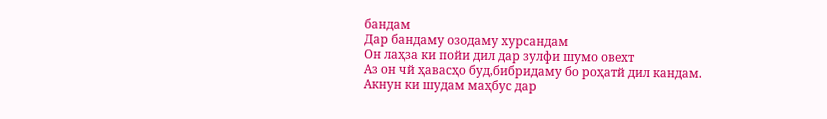бандам
Дар бандаму озодаму хурсандам
Он лаҳза ки пойи дил дар зулфи шумо овехт
Аз он чй ҳавасҳо буд,бибридаму бо роҳатй дил кандам.
Акнун ки шудам маҳбус дар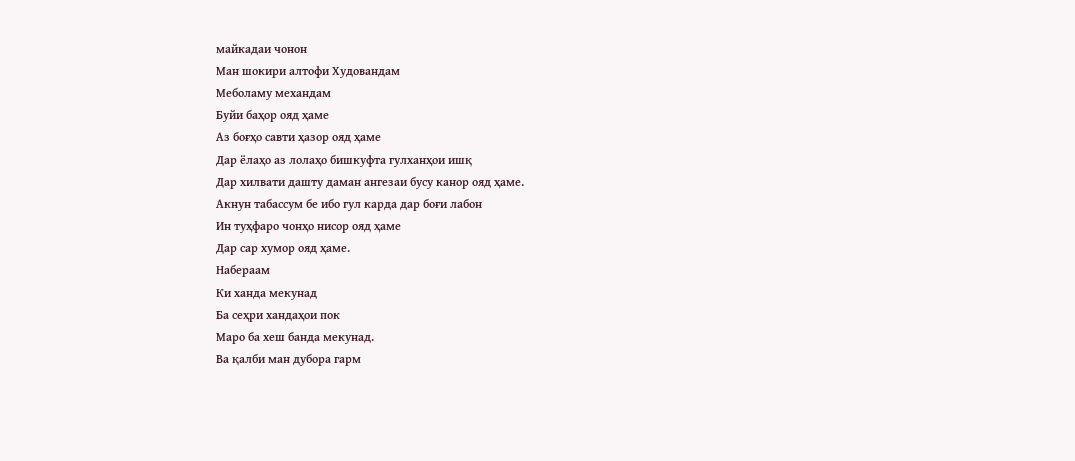майкадаи чонон
Ман шокири алтофи Худовандам
Меболаму механдам
Буйи баҳор ояд ҳаме
Аз боғҳо савти ҳазор ояд ҳаме
Дар ёлаҳо аз лолаҳо бишкуфта гулханҳои ишқ
Дар хилвати дашту даман ангезаи бусу канор ояд ҳаме.
Акнун табассум бе ибо гул карда дар боғи лабон
Ин туҳфаро чонҳо нисор ояд ҳаме
Дар сар хумор ояд ҳаме.
Набераам
Ки ханда мекунад
Ба сеҳри хандаҳои пок
Маро ба хеш банда мекунад.
Ва қалби ман дубора гарм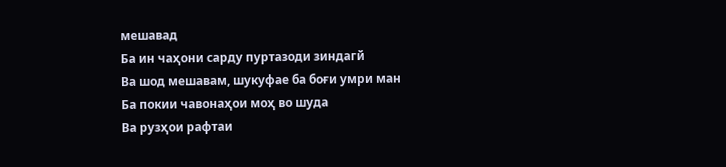мешавад
Ба ин чаҳони сарду пуртазоди зиндагй
Ва шод мешавам, шукуфае ба боғи умри ман
Ба покии чавонаҳои моҳ во шуда
Ва рузҳои рафтаи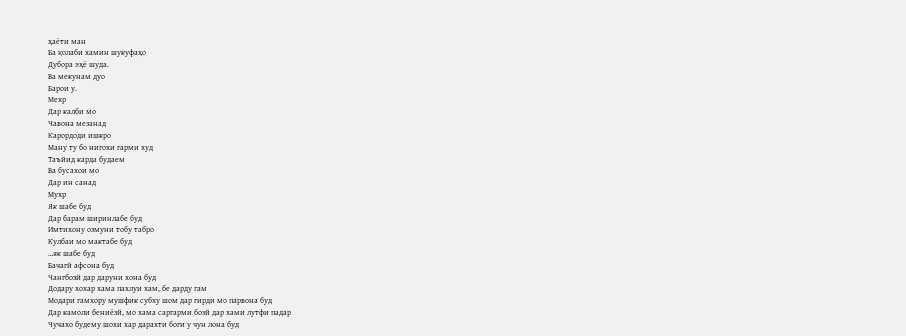ҳаёти ман
Ба қолаби хамин шукуфаҳо
Дубора эҳё шуда.
Ва мекунам дуо
Барои у.
Мехр
Дар калби мо
Чавона мезанад
Карордоди ишкро
Ману ту бо нигохи гарми худ
Таъйид кардa будаем
Ва бусахои мо
Дар ин санад
Мухр
Як шабе буд
Дар барам ширинлабе буд
Имтихону озмуни тобу табро
Кулбаи мо мактабе буд
…як шабе буд
Бачагй афсона буд
Чангбозй дар даруни хона буд
Додару хохар хама пахлуи хам, бе дарду гам
Модари гамхору мушфик субху шом дар гирди мо парвона буд
Дар камоли бениёзй, мо хама саргарми бозй дар хами лутфи падар
Чучахо будему шохи хар дарахти боги у чун лона буд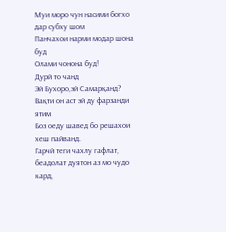Муи моро чун насими богхо дар субху шом
Панчахои нарми модар шона буд
Олами чонона буд!
Дурй то чанд
Эй Бухоро,эй Самарқанд?
Вақти он аст эй ду фарзанди ятим
Боз оеду шавед бо решахои хеш пайванд.
Гарчй теги чахлу гафлат, беадолат дуятон аз мо чудо кард,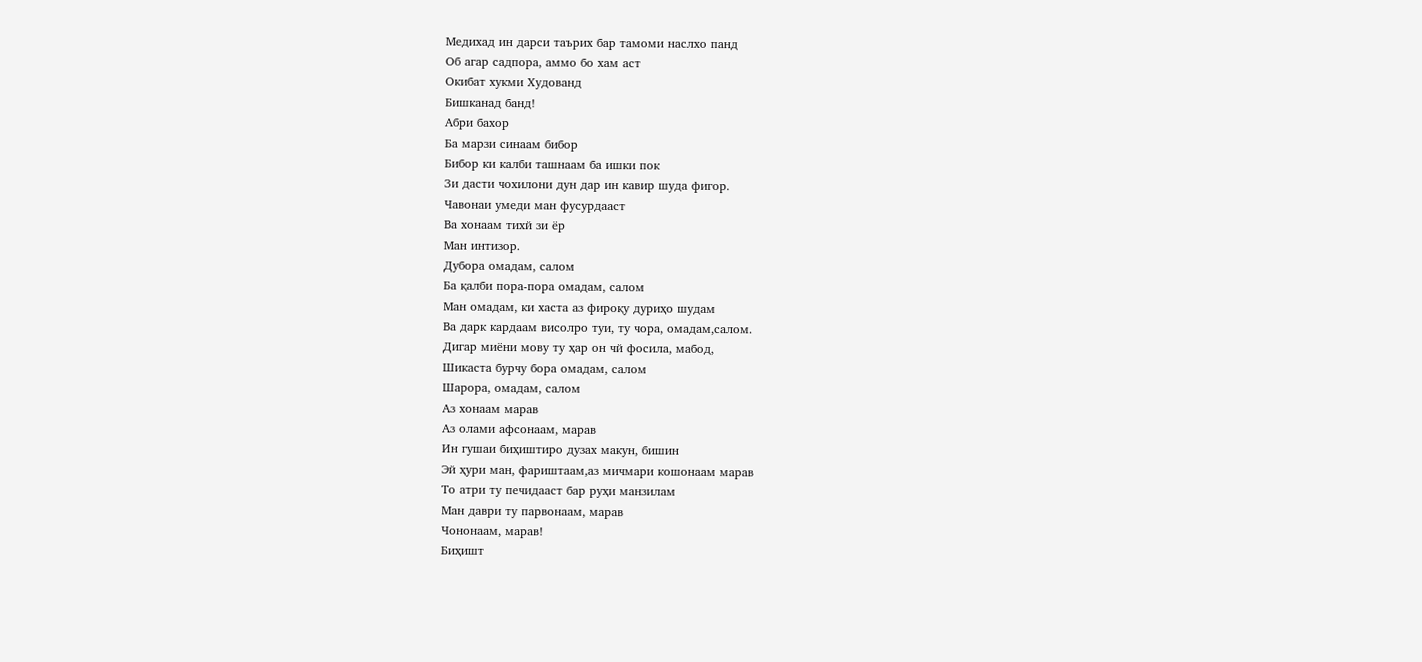Медихад ин дарси таърих бар тамоми наслхо панд
Об агар садпора, аммо бо хам аст
Окибат хукми Худованд
Бишканад банд!
Абри бахор
Ба марзи синаам бибор
Бибор ки калби ташнаам ба ишки пок
Зи дасти чохилони дун дар ин кавир шуда фигор.
Чавонаи умеди ман фусурдааст
Ва хонаам тихй зи ёр
Ман интизор.
Дубора омадам, салом
Ба қалби пора-пора омадам, салом
Ман омадам, ки хаста аз фироқу дуриҳо шудам
Ва дарк кардаам висолро туи, ту чора, омадам,салом.
Дигар миёни мову ту ҳар он чй фосила, мабод,
Шикаста бурчу бора омадам, салом
Шарора, омадам, салом
Аз хонаам марав
Аз олами афсонаам, марав
Ин гушаи биҳиштиро дузах макун, бишин
Эй ҳури ман, фариштаам,аз мичмари кошонаам марав
То атри ту печидааст бар руҳи манзилам
Ман даври ту парвонаам, марав
Чононаам, марав!
Биҳишт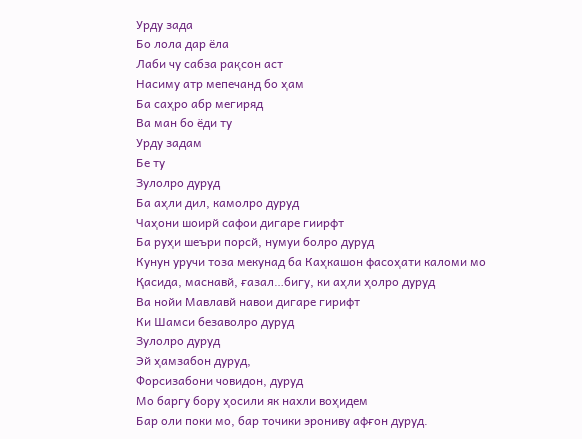Урду зада
Бо лола дар ёла
Лаби чу сабза рақсон аст
Насиму атр мепечанд бо ҳам
Ба саҳро абр мегиряд
Ва ман бо ёди ту
Урду задам
Бе ту
Зулолро дуруд
Ба аҳли дил, камолро дуруд
Чаҳони шоирй сафои дигаре гиирфт
Ба руҳи шеъри порсй, нумуи болро дуруд
Кунун уручи тоза мекунад ба Каҳкашон фасоҳати каломи мо
Қасида, маснавй, ғазал…бигу, ки аҳли ҳолро дуруд
Ва нойи Мавлавй навои дигаре гирифт
Ки Шамси безаволро дуруд
Зулолро дуруд
Эй ҳамзабон дуруд,
Форсизабони човидон, дуруд
Мо баргу бору ҳосили як нахли воҳидем
Бар оли поки мо, бар точики эрониву афғон дуруд.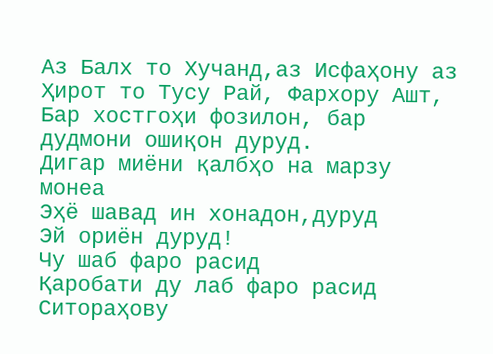Аз Балх то Хучанд,аз Исфаҳону аз Ҳирот то Тусу Рай, Фархору Ашт,
Бар хостгоҳи фозилон, бар дудмони ошиқон дуруд.
Дигар миёни қалбҳо на марзу монеа
Эҳё шавад ин хонадон,дуруд
Эй ориён дуруд!
Чу шаб фаро расид
Қаробати ду лаб фаро расид
Ситораҳову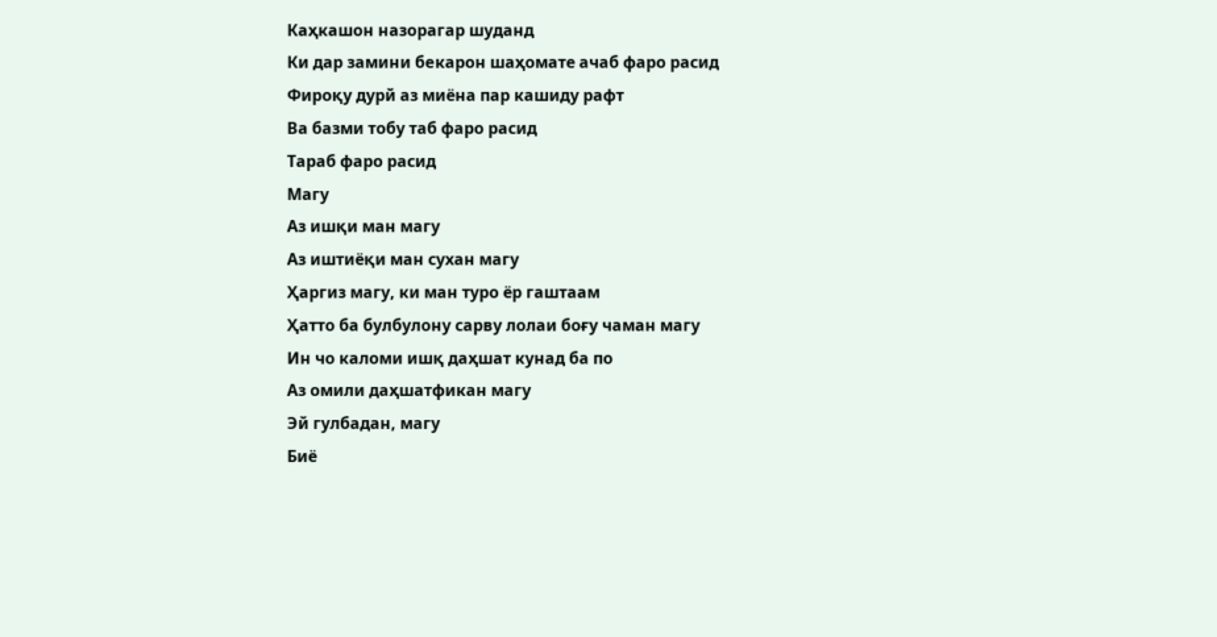Каҳкашон назорагар шуданд
Ки дар замини бeкарон шаҳомате ачаб фаро расид
Фироқу дурй аз миёна пар кашиду рафт
Ва базми тобу таб фаро расид
Тараб фаро расид
Магу
Аз ишқи ман магу
Аз иштиёқи ман сухан магу
Ҳаргиз магу, ки ман туро ёр гаштаам
Ҳатто ба булбулону сарву лолаи боғу чаман магу
Ин чо каломи ишқ даҳшат кунад ба по
Аз омили даҳшатфикан магу
Эй гулбадан, магу
Биё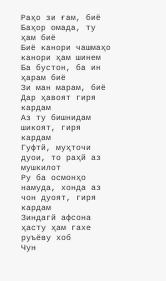Раҳо зи ғам, биё
Баҳор омада, ту ҳам биё
Биё канори чашмаҳо канори ҳам шинем
Ба бустон, ба ин ҳарам биё
Зи ман марам, биё
Дар ҳавоят гиря кардам
Аз ту бишнидам шикоят, гиря кардам
Гуфтй, муҳточи дуои, то раҳй аз мушкилот
Ру ба осмонҳо намуда, хонда аз чон дуоят, гиря кардам
Зиндагй афсона ҳасту ҳам гахе руъёву хоб
Чун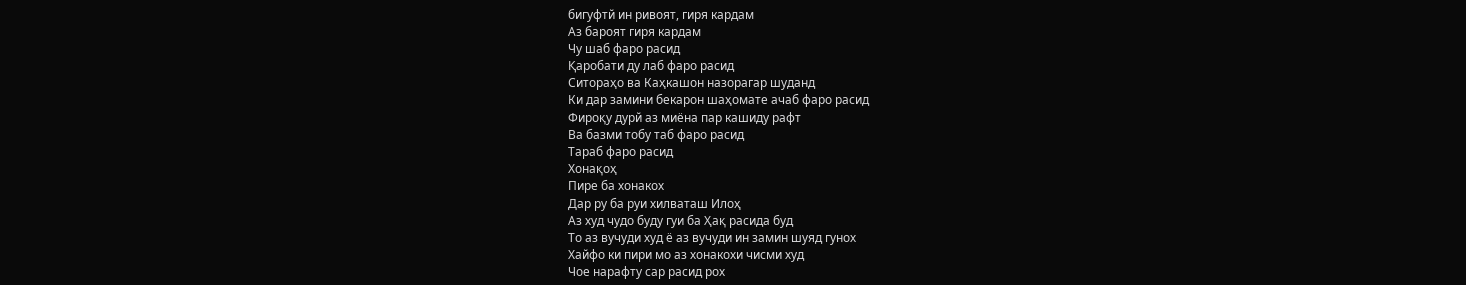бигуфтй ин ривоят, гиря кардам
Аз бароят гиря кардам
Чу шаб фаро расид
Қаробати ду лаб фаро расид
Ситораҳо ва Каҳкашон назорагар шуданд
Ки дар замини бекарон шаҳомате ачаб фаро расид
Фироқу дурй аз миёна пар кашиду рафт
Ва базми тобу таб фаро расид
Тараб фаро расид
Хонақоҳ
Пире ба хонакох
Дар ру ба руи хилваташ Илоҳ
Аз худ чудо буду гуи ба Ҳақ расида буд
То аз вучуди худ ё аз вучуди ин замин шуяд гунох
Хайфо ки пири мо аз хонакохи чисми худ
Чое нарафту сар расид рох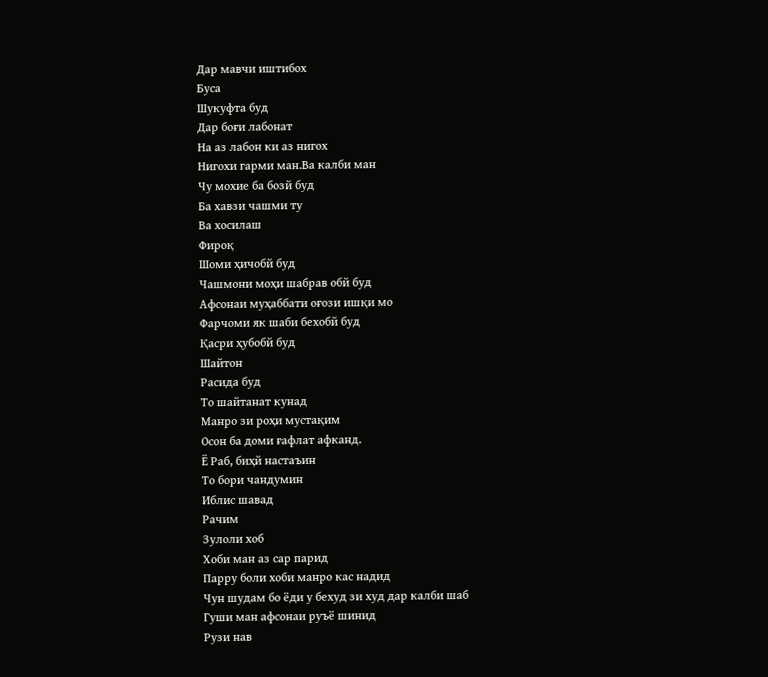Дар мавчи иштибох
Буса
Шукуфта буд
Дар боғи лабонат
На аз лабон ки аз нигох
Нигохи гарми ман.Ва калби ман
Чу мохие ба бозй буд
Ба хавзи чашми ту
Ва хосилаш
Фироқ
Шоми ҳичобй буд
Чашмони моҳи шабрав обй буд
Афсонаи муҳаббати оғози ишқи мо
Фарчоми як шаби бехобй буд
Қасри ҳубобй буд
Шайтон
Расида буд
То шайтанат кунад
Манро зи роҳи мустақим
Осон ба доми ғафлат афканд.
Ё Раб, биҳй настаъин
То бори чандумин
Иблис шавад
Рачим
Зулоли хоб
Хоби ман аз сар парид
Парру боли хоби манро кас надид
Чун шудам бо ёди у бехуд зи худ дар калби шаб
Гуши ман афсонаи руъё шинид
Рузи нав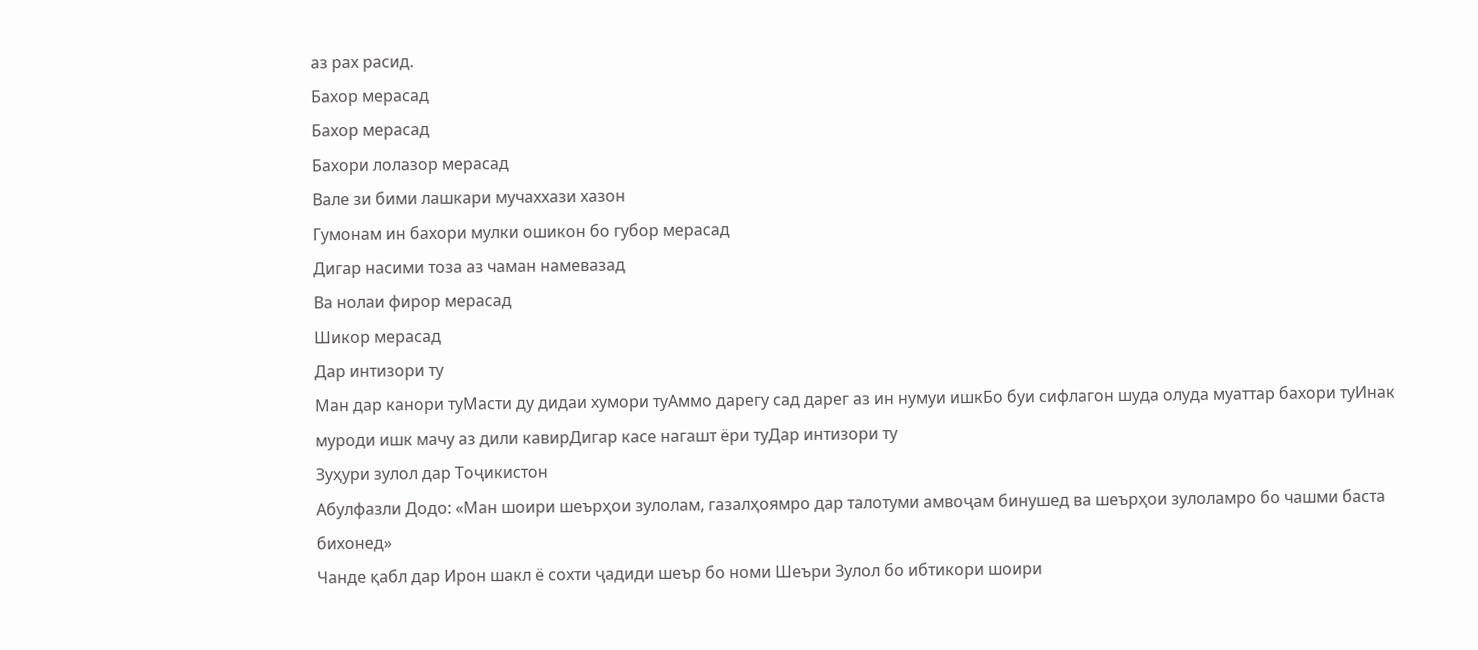аз рах расид.
Бахор мерасад
Бахор мерасад
Бахори лолазор мерасад
Вале зи бими лашкари мучаххази хазон
Гумонам ин бахори мулки ошикон бо губор мерасад
Дигар насими тоза аз чаман намевазад
Ва нолаи фирор мерасад
Шикор мерасад
Дар интизори ту
Ман дар канори туМасти ду дидаи хумори туАммо дарегу сад дарег аз ин нумуи ишкБо буи сифлагон шуда олуда муаттар бахори туИнак муроди ишк мачу аз дили кавирДигар касе нагашт ёри туДар интизори ту
Зуҳури зулол дар Тоҷикистон
Абулфазли Додо: «Ман шоири шеърҳои зулолам, газалҳоямро дар талотуми амвоҷам бинушeд ва шеърҳои зулоламро бо чашми баста бихонед»
Чанде қабл дар Ирон шакл ё сохти ҷадиди шеър бо номи Шеъри Зулол бо ибтикори шоири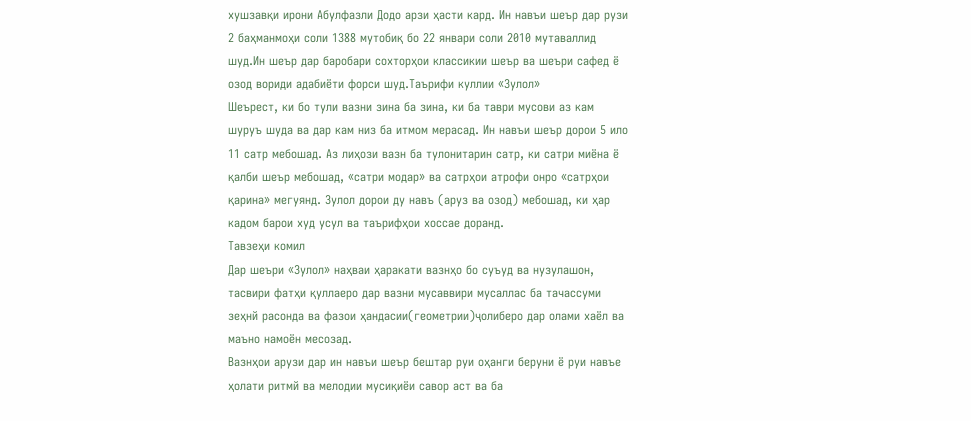хушзавқи ирони Абулфазли Додо арзи ҳасти кард. Ин навъи шеър дар рузи 2 баҳманмоҳи соли 1388 мутобиқ бо 22 январи соли 2010 мутаваллид шуд.Ин шеър дар баробари сохторҳои классикии шеър ва шеъри сафед ё озод вориди адабиёти форси шуд.Таърифи куллии «Зулол»
Шеърест, ки бо тули вазни зина ба зина, ки ба таври мусови аз кам шуруъ шуда ва дар кам низ ба итмом мерасад. Ин навъи шеър дорои 5 ило 11 сатр мебошад. Аз лиҳози вазн ба тулонитарин сатр, ки сатри миёна ё қалби шеър мебошад, «сатри модар» ва сатрҳои атрофи онро «сатрҳои қарина» мегуянд. Зулол дорои ду навъ (аруз ва озод) мебошад, ки ҳар кадом барои худ усул ва таърифҳои хоссае доранд.
Тавзеҳи комил
Дар шеъри «Зулол» наҳваи ҳаракати вазнҳо бо суъуд ва нузулашон, тасвири фатҳи қуллаеро дар вазни мусаввири мусаллас ба тачассуми зеҳнй расонда ва фазои ҳандасии(геометрии)ҷолиберо дар олами хаёл ва маъно намоён месозад.
Вазнҳои арузи дар ин навъи шеър бештар руи оҳанги беруни ё руи навъе ҳолати ритмй ва мелодии мусиқиёи савор аст ва ба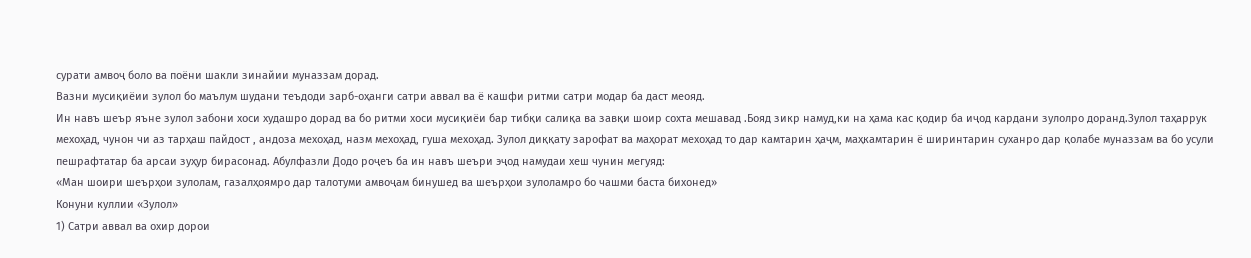сурати амвоҷ боло ва поёни шакли зинайии муназзам дорад.
Вазни мусиқиёии зулол бо маълум шудани теъдоди зарб-оҳанги сатри аввал ва ё кашфи ритми сатри модар ба даст меояд.
Ин навъ шеър яъне зулол забони хоси худашро дорад ва бо ритми хоси мусиқиёи бар тибқи салиқа ва завқи шоир сохта мешавад .Бояд зикр намуд,ки на ҳама кас қодир ба иҷод кардани зулолро доранд.Зулол таҳаррук мехоҳад, чунон чи аз тарҳаш пайдост , андоза мехоҳад, назм мехоҳад, гуша мехоҳад. Зулол диққату зарофат ва маҳорат мехоҳад то дар камтарин ҳаҷм, маҳкамтарин ё ширинтарин суханро дар қолабе муназзам ва бо усули пешрафтатар ба арсаи зуҳур бирасонад. Абулфазли Додо роҷеъ ба ин навъ шеъри эҷод намудаи хеш чунин мегуяд:
«Ман шоири шеърҳои зулолам, газалҳоямро дар талотуми амвоҷам бинушeд ва шеърҳои зулоламро бо чашми баста бихонед»
Конуни куллии «Зулол»
1) Сатри аввал ва охир дорои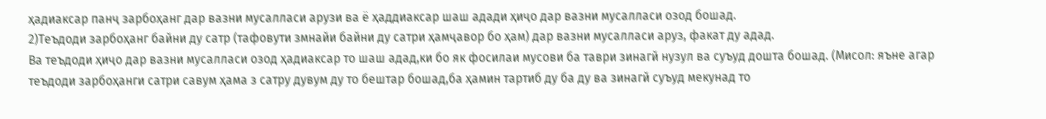ҳадиаксар панҷ зарбоҳанг дар вазни мусалласи арузи ва ё ҳаддиаксар шаш адади ҳиҷо дар вазни мусалласи озод бошад.
2)Теъдоди зарбоҳанг байни ду сатр (тафовути змнайи байни ду сатри ҳамҷавор бо ҳам) дар вазни мусалласи аруз, факат ду адад.
Ва теъдоди ҳиҷо дар вазни мусалласи озод ҳадиаксар то шаш адад,ки бо як фосилаи мусови ба таври зинагй нузул ва суъуд дошта бошад. (Мисол: яъне агар теъдоди зарбоҳанги сатри савум ҳама з сатру дувум ду то бештар бошад,ба ҳамин тартиб ду ба ду ва зинагй суъуд мекунад то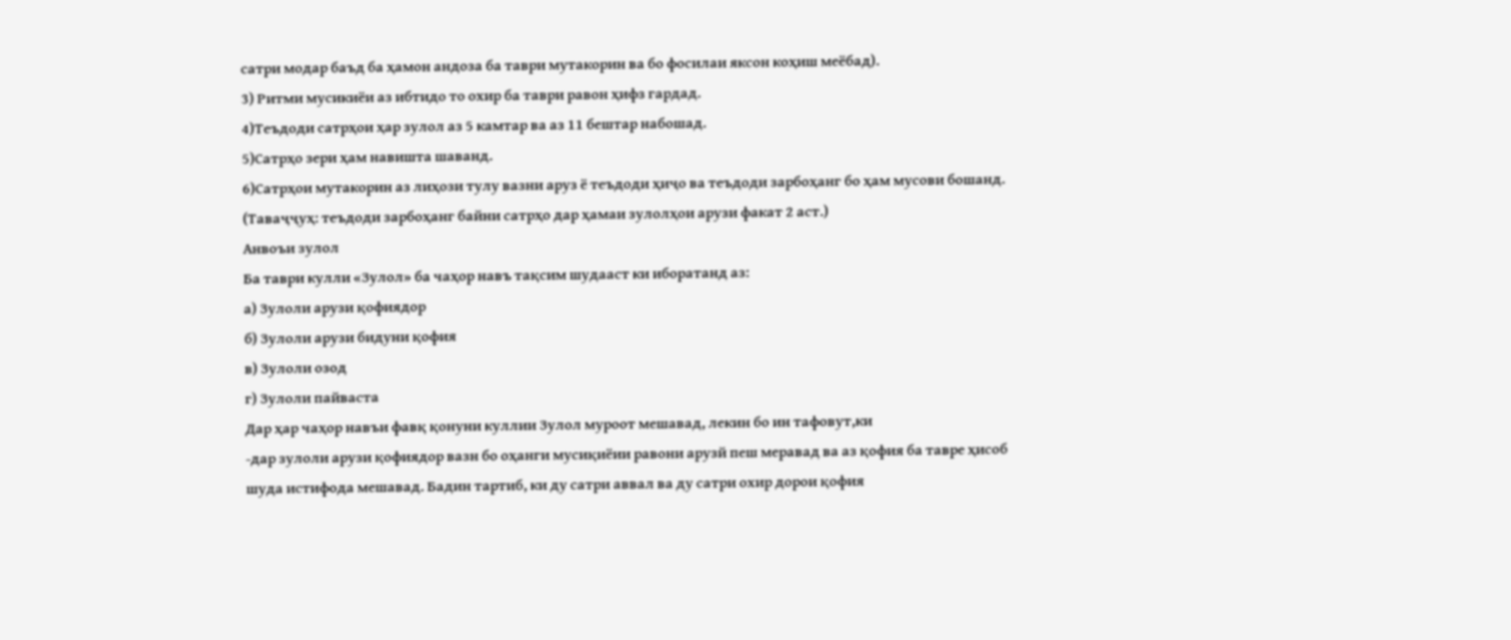сатри модар баъд ба ҳамон андоза ба таври мутакорин ва бо фосилаи яксон коҳиш меёбад).
3) Ритми мусикиёи аз ибтидо то охир ба таври равон ҳифз гардад.
4)Теъдоди сатрҳои ҳар зулол аз 5 камтар ва аз 11 бештар набошад.
5)Сатрҳо зери ҳам навишта шаванд.
6)Сатрҳои мутакорин аз лиҳози тулу вазни аруз ё теъдоди ҳиҷо ва теъдоди зарбоҳанг бо ҳам мусови бошанд.
(Таваҷҷуҳ: теъдоди зарбоҳанг байни сатрҳо дар ҳамаи зулолҳои арузи факат 2 аст.)
Анвоъи зулол
Ба таври кулли «Зулол» ба чаҳор навъ тақсим шудааст ки иборатанд аз:
а) Зулоли арузи қофиядор
б) Зулоли арузи бидуни қофия
в) Зулоли озод
г) Зулоли пайваста
Дар ҳар чаҳор навъи фавқ қонуни куллии Зулол муроот мешавад, лекин бо ин тафовут,ки
-дар зулоли арузи қофиядор вазн бо оҳанги мусиқиёии равони арузй пеш меравад ва аз қофия ба тавре ҳисоб шуда истифода мешавад. Бадин тартиб, ки ду сатри аввал ва ду сатри охир дорои қофия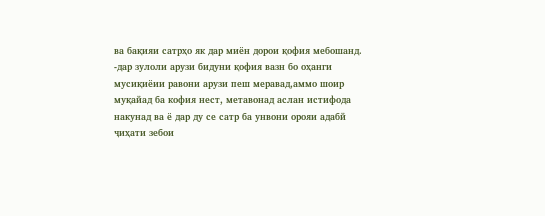ва бақияи сатрҳо як дар миён дорои қофия мебошанд.
-дар зулоли арузи бидуни қофия вазн бо оҳанги мусиқиёии равони арузи пеш меравад,аммо шоир муқайад ба кофия нест, метавонад аслан истифода накунад ва ё дар ду се сатр ба унвони орояи адабй ҷиҳати зебои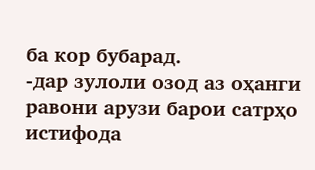ба кор бубарад.
-дар зулоли озод аз оҳанги равони арузи барои сатрҳо истифода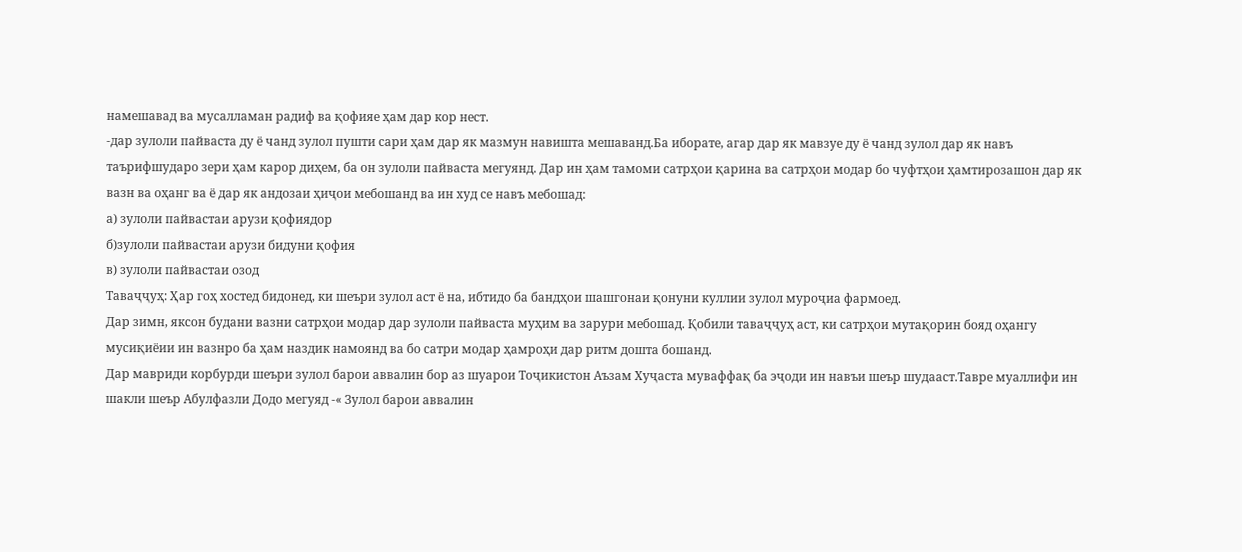намешавад ва мусалламан радиф ва қофияе ҳам дар кор нест.
-дар зулоли пайваста ду ё чанд зулол пушти сари ҳам дар як мазмун навишта мешаванд.Ба иборате, агар дар як мавзуе ду ё чанд зулол дар як навъ таърифшударо зери ҳам карор диҳем, ба он зулоли пайваста мегуянд. Дар ин ҳам тамоми сатрҳои қарина ва сатрҳои модар бо чуфтҳои ҳамтирозашон дар як вазн ва оҳанг ва ё дар як андозаи ҳиҷои мебошанд ва ин худ се навъ мебошад:
а) зулоли пайвастаи арузи қофиядор
б)зулоли пайвастаи арузи бидуни қофия
в) зулоли пайвастаи озод
Таваҷҷуҳ: Ҳар гоҳ хостед бидонед, ки шеъри зулол аст ё на, ибтидо ба бандҳои шашгонаи қонуни куллии зулол муроҷиа фармоед.
Дар зимн, яксон будани вазни сатрҳои модар дар зулоли пайваста муҳим ва зарури мебошад. Қобили таваҷҷуҳ аст, ки сатрҳои мутақорин бояд оҳангу мусиқиёии ин вазнро ба ҳам наздик намоянд ва бо сатри модар ҳамроҳи дар ритм дошта бошанд.
Дар мавриди корбурди шеъри зулол барои аввалин бор аз шуарои Тоҷикистон Аъзам Хуҷаста муваффақ ба эҷоди ин навъи шеър шудааст.Тавре муаллифи ин шакли шеър Абулфазли Додо мегуяд -« Зулол барои аввалин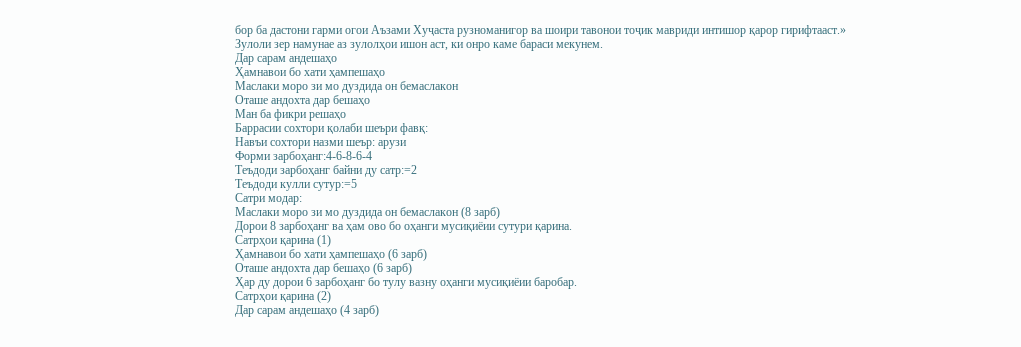бор ба дастони гарми огои Аъзами Хуҷаста рузноманигор ва шоири тавонои тоҷик мавриди интишор қарор гирифтааст.» Зулоли зер намунае аз зулолҳои ишон аст, ки онро каме бараси мекунем.
Дар сарам андешаҳо
Ҳамнавои бо хати ҳампешаҳо
Маслаки моро зи мо дуздида он бемаслакон
Оташе андохта дар бешаҳо
Ман ба фикри решаҳо
Баррасии сохтори қолаби шеъри фавқ:
Навъи сохтори назми шеър: арузи
Форми зарбоҳанг:4-6-8-6-4
Теъдоди зарбоҳанг байни ду сатр:=2
Теъдоди кулли сутур:=5
Сатри модар:
Маслаки моро зи мо дуздида он бемаслакон (8 зарб)
Дорои 8 зарбоҳанг ва ҳам ово бо оҳанги мусиқиёии сутури қарина.
Сатрҳои қарина (1)
Ҳамнавои бо хати ҳампешаҳо (6 зарб)
Оташе андохта дар бешаҳо (6 зарб)
Ҳар ду дорои 6 зарбоҳанг бо тулу вазну оҳанги мусиқиёии баробар.
Сатрҳои қарина (2)
Дар сарам андешаҳо (4 зарб)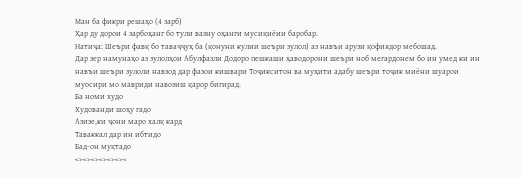Ман ба фикри решаҳо (4 зарб)
Ҳар ду дорои 4 зарбоҳанг бо тули вазну оҳанги мусиқиёии баробар.
Натиҷа: Шеъри фавқ бо таваҷҷуҳ ба (қонуни кулии шеъри зулол) аз навъи арузи қофиядор мебошад.
Дар зер намунаҳо аз зулолҳои Абулфазли Додоро пешкаши ҳаводорони шеъри ноб мегардонем бо ин умед ки ин навъи шеъри зулоли навзод дар фазои кишвари Тоҷикситон ва муҳити адабу шеъри тоҷик миёни шуарои муосири мо мавриди навозиш қарор бигирад.
Ба номи худо
Худованди шоҳу гадо
Азизе,ки ҷони маро халқ кард
Таваккал дар ин ибтидо
Бад-он муқтадо
<><><><><><><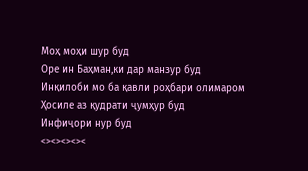Моҳ моҳи шур буд
Оре ин Баҳман,ки дар манзур буд
Инқилоби мо ба қавли роҳбари олимаром
Ҳосиле аз қудрати ҷумҳур буд
Инфиҷори нур буд
<><><><><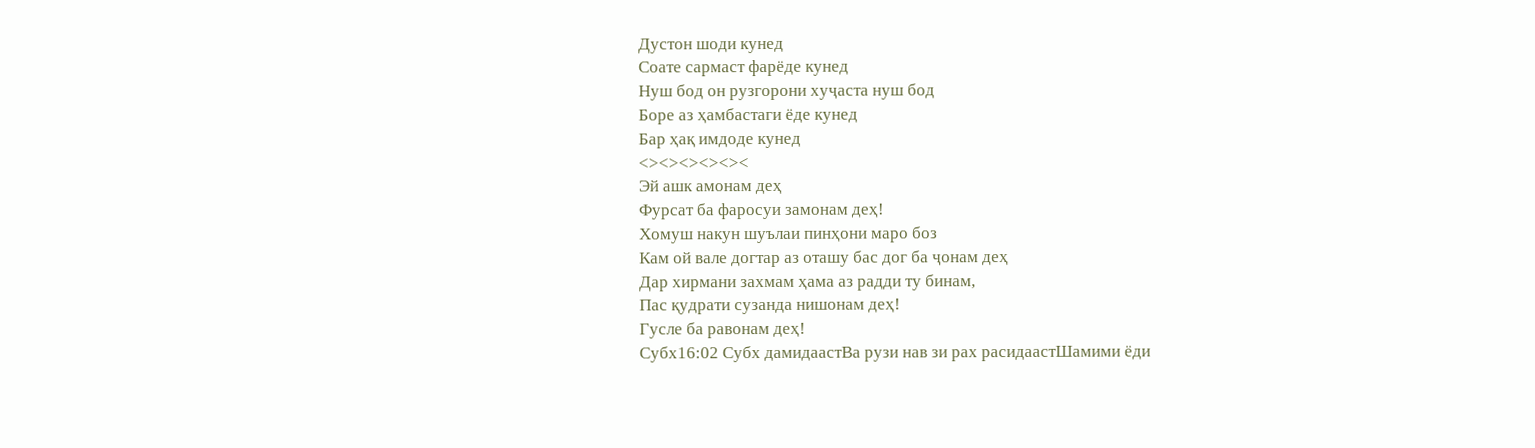Дустон шоди кунед
Соате сармаст фарёде кунед
Нуш бод он рузгорони хуҷаста нуш бод
Боре аз ҳамбастаги ёде кунед
Бар ҳақ имдоде кунед
<><><><><><
Эй ашк амонам деҳ
Фурсат ба фаросуи замонам деҳ!
Хомуш накун шуълаи пинҳони маро боз
Кам ой вале догтар аз оташу бас дог ба ҷонам деҳ
Дар хирмани захмам ҳама аз радди ту бинам,
Пас қудрати сузанда нишонам деҳ!
Гусле ба равонам деҳ!
Субх16:02 Субх дамидаастВа рузи нав зи рах расидаастШамими ёди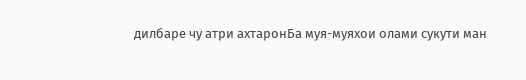дилбаре чу атри ахтаронБа муя-муяхои олами сукути ман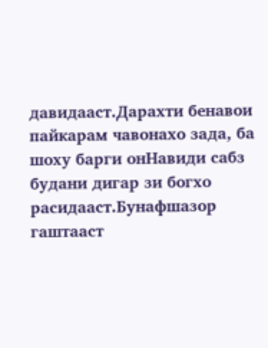давидааст.Дарахти бенавои пайкарам чавонахо зада, ба шоху барги онНавиди сабз будани дигар зи богхо расидааст.Бунафшазор гаштааст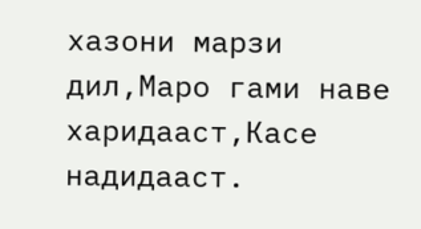хазони марзи дил,Маро гами наве харидааст,Касе надидааст.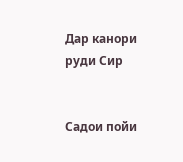Дар канори руди Сир


Садои пойи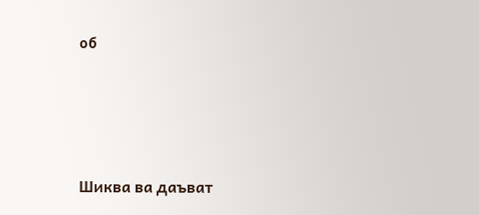об





Шиква ва даъват